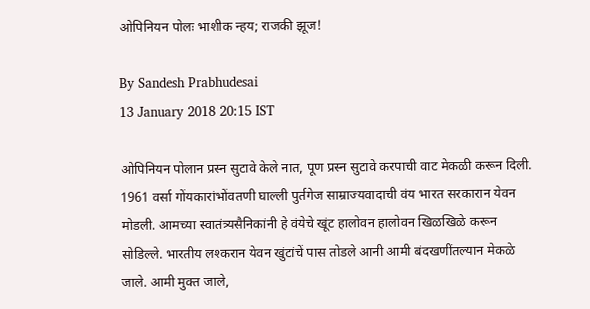ओपिनियन पोलः भाशीक न्हय; राजकी झूज!

By Sandesh Prabhudesai
13 January 2018 20:15 IST

ओपिनियन पोलान प्रस्न सुटावे केले नात, पूण प्रस्न सुटावे करपाची वाट मेकळी करून दिली. 1961 वर्सा गोंयकारांभोंवतणी घाल्ली पुर्तगेज साम्राज्यवादाची वंय भारत सरकारान येवन मोडली. आमच्या स्वातंत्र्यसैनिकांनी हे वंयेचे खूंट हालोवन हालोवन खिळखिळे करून सोडिल्ले. भारतीय लश्करान येवन खुंटांचें पास तोडले आनी आमी बंदखणींतल्यान मेकळे जाले. आमी मुक्त जाले,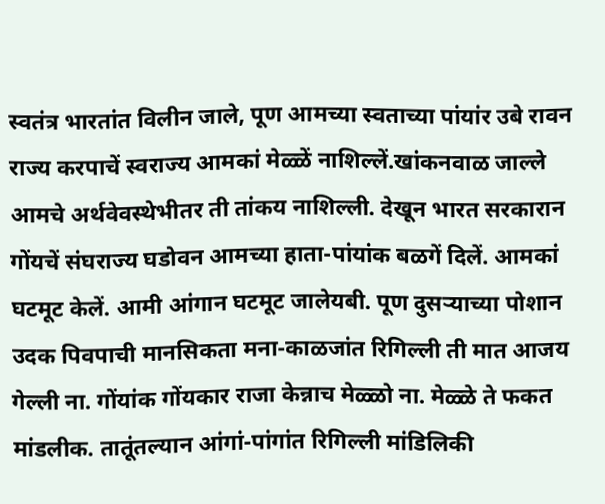स्वतंत्र भारतांत विलीन जाले, पूण आमच्या स्वताच्या पांयांर उबे रावन राज्य करपाचें स्वराज्य आमकां मेळ्ळें नाशिल्लें.खांकनवाळ जाल्ले आमचे अर्थवेवस्थेभीतर ती तांकय नाशिल्ली. देखून भारत सरकारान गोंयचें संघराज्य घडोवन आमच्या हाता-पांयांक बळगें दिलें. आमकां घटमूट केलें. आमी आंगान घटमूट जालेयबी. पूण दुसऱ्याच्या पोशान उदक पिवपाची मानसिकता मना-काळजांत रिगिल्ली ती मात आजय गेल्ली ना. गोंयांक गोंयकार राजा केन्नाच मेळ्ळो ना. मेळ्ळे ते फकत मांडलीक. तातूंतल्यान आंगां-पांगांत रिगिल्ली मांडिलिकी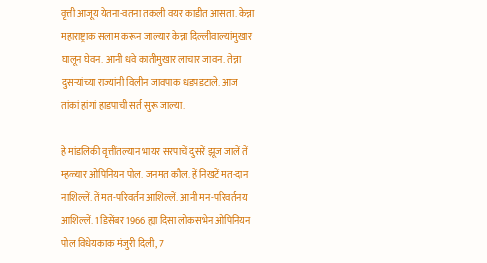वृत्ती आजूय येतना-वतना तकली वयर काडीत आसता. केन्ना महाराष्ट्राक सलाम करून जाल्यार केन्ना दिल्लीवाल्यांमुखार घालून घेवन. आनी धवे कातीमुखार लाचार जावन. तेन्ना दुसऱ्यांच्या राज्यांनी विलीन जावपाक धडपडटाले. आज तांकां हांगां हाडपाची सर्त सुरू जाल्या.

हे मांडलिकी वृत्तींतल्यान भायर सरपाचें दुसरें झूज जालें तें म्हळ्यार ओपिनियन पोल. जनमत कौल. हें निखटें मत-दान नाशिल्लें. तें मत-परिवर्तन आशिल्लें. आनी मन-परिवर्तनय आशिल्लें. 1 डिसेंबर 1966 ह्या दिसा लोकसभेन ओपिनियन पोल विधेयकाक मंजुरी दिली, 7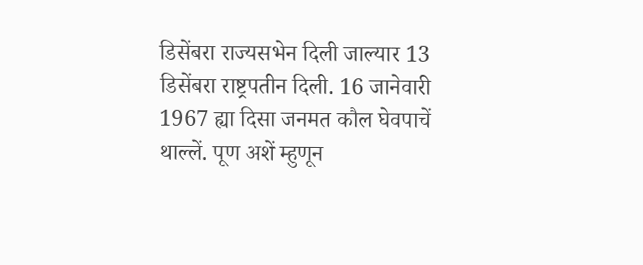डिसेंबरा राज्यसभेन दिली जाल्यार 13 डिसेंबरा राष्ट्रपतीन दिली. 16 जानेवारी 1967 ह्या दिसा जनमत कौल घेवपाचें थाल्लें. पूण अशें म्हुणून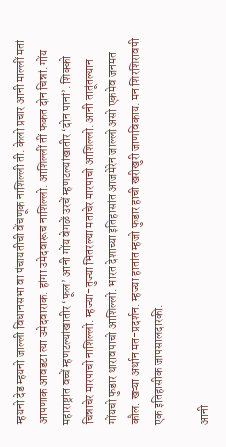म्हयनो देड म्हयनो जाल्ली विधानसभा वा पंचायतीची वेंचणूक नाशिल्ली ती. केलो प्रचार आनी माल्लीं मतां आपणाक आवडटा त्या उमेदवाराक. हांगा उमेदवारूच नाशिल्लो. आशिल्लीं तीं फकत दोन चिन्नां. गोंय महाराष्ट्रांत वच्चें म्हणटल्यांखातीर ‘फूल’ आनी गोंय वेगळें उरचें म्हणटल्यांखातीर ‘दोन पानां’. शिक्को चिन्नाचेर मारपाचो नाशिल्लो. म्हज्या-तुज्या भितरल्या मताचेर मारपाचो आशिल्लो. आनी तातूंतल्यान गोंयचो फुडार थारावपाचो आशिल्लो. भारत देशाच्या इतिहासांत आजमेरेन जाल्लो असो एकमेव जनमत कौल. खऱ्या अर्थान मत-प्रदर्शन. म्हज्या हातांत म्हजो फुडार हाची खरीखुरी जाणविकाय. मन शिरशिरावपी एक इतिहासीक जापसालदारकी.

आनी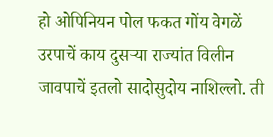हो ओपिनियन पोल फकत गोंय वेगळें उरपाचें काय दुसऱ्या राज्यांत विलीन जावपाचें इतलो सादोसुदोय नाशिल्लो. ती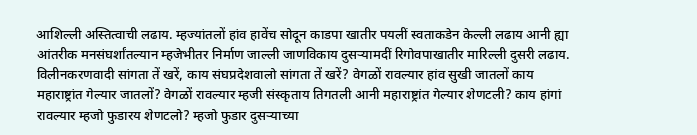आशिल्ली अस्तित्वाची लढाय. म्हज्यांतलों हांव हावेंच सोदून काडपा खातीर पयलीं स्वताकडेन केल्ली लढाय आनी ह्या आंतरीक मनसंघर्शांतल्यान म्हजेभीतर निर्माण जाल्ली जाणविकाय दुसऱ्यामदीं रिगोवपाखातीर मारिल्ली दुसरी लढाय. विलीनकरणवादी सांगता तें खरें, काय संघप्रदेशवालो सांगता तें खरें? वेगळों रावल्यार हांव सुखी जातलों काय महाराष्ट्रांत गेल्यार जातलों? वेगळों रावल्यार म्हजी संस्कृताय तिगतली आनी महाराष्ट्रांत गेल्यार शेणटली? काय हांगां रावल्यार म्हजो फुडारय शेणटलो? म्हजो फुडार दुसऱ्याच्या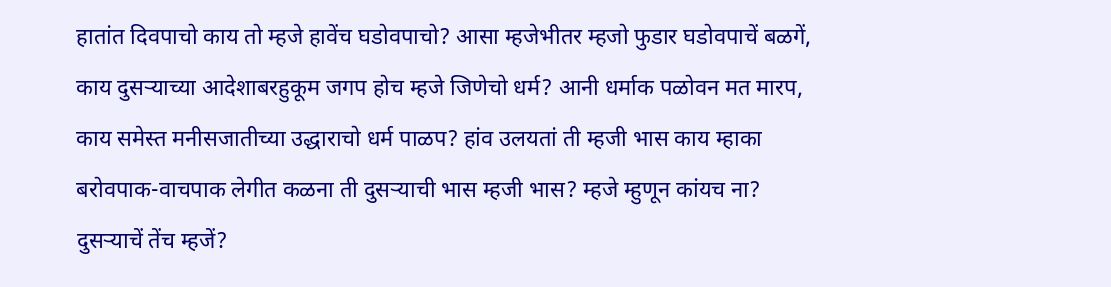हातांत दिवपाचो काय तो म्हजे हावेंच घडोवपाचो? आसा म्हजेभीतर म्हजो फुडार घडोवपाचें बळगें, काय दुसऱ्याच्या आदेशाबरहुकूम जगप होच म्हजे जिणेचो धर्म? आनी धर्माक पळोवन मत मारप, काय समेस्त मनीसजातीच्या उद्धाराचो धर्म पाळप? हांव उलयतां ती म्हजी भास काय म्हाका बरोवपाक-वाचपाक लेगीत कळना ती दुसऱ्याची भास म्हजी भास? म्हजे म्हुणून कांयच ना? दुसऱ्याचें तेंच म्हजें?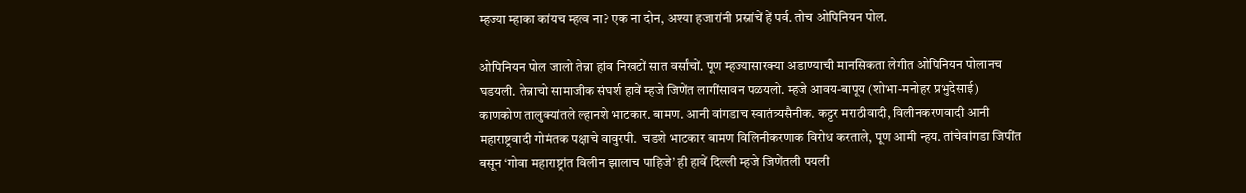म्हज्या म्हाका कांयच म्हत्व ना? एक ना दोन, अश्या हजारांनी प्रस्नांचें हें पर्व. तोच ओपिनियन पोल.

ओपिनियन पोल जालो तेन्ना हांव निखटों सात वर्सांचों. पूण म्हज्यासारक्या अडाण्याची मानसिकता लेगीत ओपिनियन पोलानच घडयली. तेन्नाचो सामाजीक संघर्श हावें म्हजे जिणेंत लागींसावन पळयलो. म्हजे आवय-बापूय (शोभा-मनोहर प्रभुदेसाई) काणकोण तालुक्यांतले ल्हानशे भाटकार. बामण. आनी वांगडाच स्वातंत्र्यसैनीक. कट्टर मराठीवादी, विलीनकरणवादी आनी महाराष्ट्रवादी गोमंतक पक्षाचे वावुरपी.  चडशे भाटकार बामण विलिनीकरणाक विरोध करताले, पूण आमी न्हय. तांचेवांगडा जिपींत बसून ‘गोवा महाराष्ट्रांत विलीन झालाच पाहिजे’ ही हावें दिल्ली म्हजे जिणेंतली पयली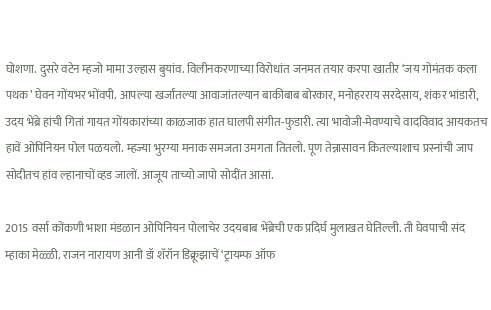घोशणा. दुसरे वटेन म्हजो मामा उल्हास बुयांव. विलीनकरणाच्या विरोधांत जनमत तयार करपा खातीर ‘जय गोमंतक कला पथक’ घेवन गोंयभर भोंवपी. आपल्या खर्जांतल्या आवाजांतल्यान बाकीबाब बोरकार, मनोहरराय सरदेसाय, शंकर भांडारी, उदय भेंब्रे हांची गितां गायत गोंयकारांच्या काळजाक हात घालपी संगीत-फुडारी. त्या भावोजी-मेवण्याचे वादविवाद आयकतच हावें ओपिनियन पोल पळयलो. म्हज्या भुरग्या मनाक समजता उमगता तितलो. पूण तेन्नासावन कितल्याशाच प्रस्नांची जाप सोदीतच हांव ल्हानाचों व्हड जालों. आजूय ताच्यो जापो सोदींत आसां.

2015 वर्सा कोंकणी भाशा मंडळान ओपिनियन पोलाचेर उदयबाब भेंब्रेची एक प्रदिर्घ मुलाखत घेतिल्ली. ती घेवपाची संद म्हाका मेळ्ळी. राजन नारायण आनी डॉ शॅरॉन डिक्रूझाचें ‘ट्रायम्फ ऑफ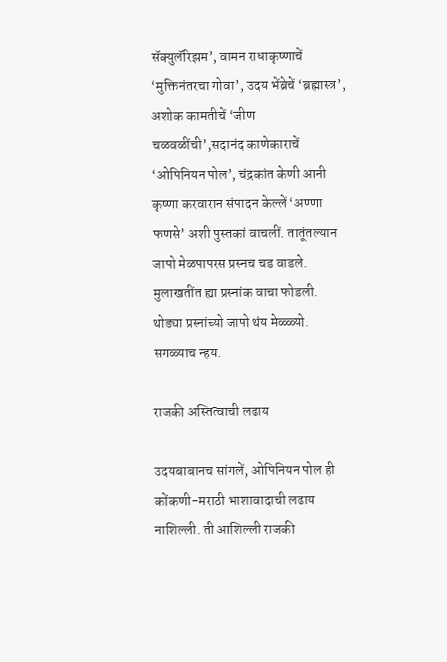सॅक्युलॅरिझम’, वामन राधाकृष्णाचें ‘मुक्तिनंतरचा गोवा’, उदय भेंब्रेचें ‘ब्रह्मास्त्र’, अशोक कामतीचें ‘जीण चळवळींची’,सदानंद काणेकाराचें ‘ओपिनियन पोल’, चंद्रकांत केणी आनी कृष्णा करवारान संपादन केल्लें ‘अण्णा फणसे’ अशी पुस्तकां वाचलीं. तातूंतल्यान जापो मेळपापरस प्रस्नच चड वाडले. मुलाखतींत ह्या प्रस्नांक वाचा फोडली. थोड्या प्रस्नांच्यो जापो थंय मेळ्ळ्यो. सगळ्याच न्हय.

राजकी अस्तित्वाची लढाय

उदयबाबानच सांगलें, ओपिनियन पोल ही कोंकणी-मराठी भाशावादाची लढाय नाशिल्ली. ती आशिल्ली राजकी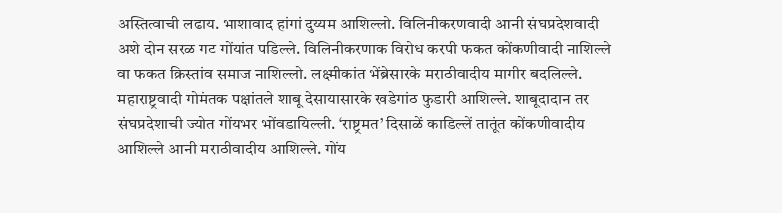अस्तित्वाची लढाय. भाशावाद हांगां दुय्यम आशिल्लो. विलिनीकरणवादी आनी संघप्रदेशवादी अशे दोन सरळ गट गोंयांत पडिल्ले. विलिनीकरणाक विरोध करपी फकत कोंकणीवादी नाशिल्ले वा फकत क्रिस्तांव समाज नाशिल्लो. लक्ष्मीकांत भेंब्रेसारके मराठीवादीय मागीर बदलिल्ले. महाराष्ट्रवादी गोमंतक पक्षांतले शाबू देसायासारके खडेगांठ फुडारी आशिल्ले. शाबूदादान तर संघप्रदेशाची ज्योत गोंयभर भोंवडायिल्ली. ‘राष्ट्रमत’ दिसाळें काडिल्लें तातूंत कोंकणीवादीय आशिल्ले आनी मराठीवादीय आशिल्ले. गोंय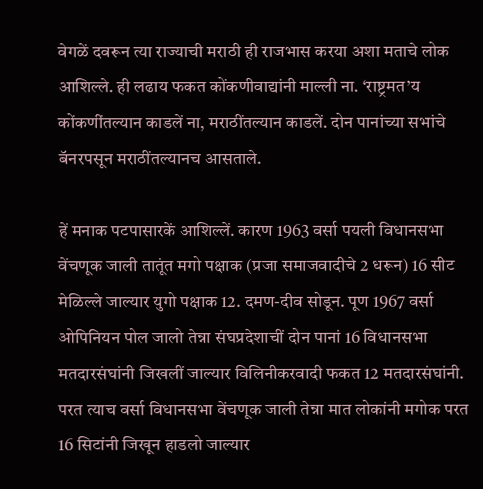वेगळें दवरून त्या राज्याची मराठी ही राजभास करया अशा मताचे लोक आशिल्ले. ही लढाय फकत कोंकणीवाद्यांनी माल्ली ना. ‘राष्ट्रमत’य कोंकणींतल्यान काडलें ना, मराठींतल्यान काडलें. दोन पानांच्या सभांचे बॅनरपसून मराठींतल्यानच आसताले.

हें मनाक पटपासारकें आशिल्लें. कारण 1963 वर्सा पयली विधानसभा वेंचणूक जाली तातूंत मगो पक्षाक (प्रजा समाजवादीचे 2 धरून) 16 सीट मेळिल्ले जाल्यार युगो पक्षाक 12. दमण-दीव सोडून. पूण 1967 वर्सा ओपिनियन पोल जालो तेन्ना संघप्रदेशाचीं दोन पानां 16 विधानसभा मतदारसंघांनी जिखलीं जाल्यार विलिनीकरवादी फकत 12 मतदारसंघांनी. परत त्याच वर्सा विधानसभा वेंचणूक जाली तेन्ना मात लोकांनी मगोक परत 16 सिटांनी जिखून हाडलो जाल्यार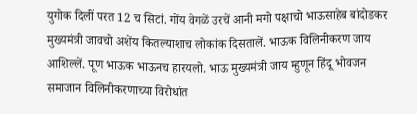युगोक दिलीं परत 12 च सिटां. गोंय वेगळें उरचें आनी मगो पक्षाचो भाऊसाहेब बांदोडकर मुख्यमंत्री जावचो अशेंय कितल्याशाच लोकांक दिसतालें. भाऊक विलिनीकरण जाय आशिल्लें. पूण भाऊक भाऊनच हारयलो. भाऊ मुख्यमंत्री जाय म्हुणून हिंदू भोवजन समाजान विलिनीकरणाच्या विरोधांत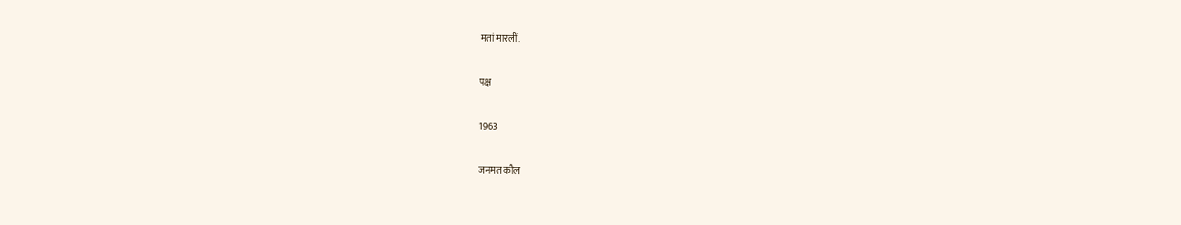मतां मारलीं.

पक्ष

1963

जनमत कौल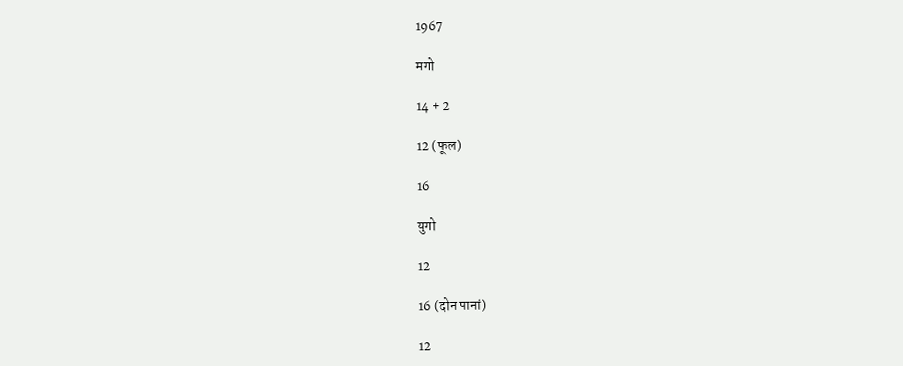1967

मगो

14 + 2

12 (फूल)

16

युगो

12

16 (दोन पानां)

12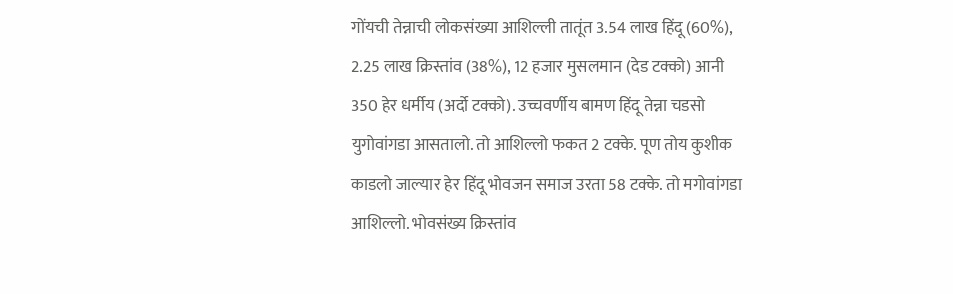गोंयची तेन्नाची लोकसंख्या आशिल्ली तातूंत 3.54 लाख हिंदू (60%), 2.25 लाख क्रिस्तांव (38%), 12 हजार मुसलमान (देड टक्को) आनी 350 हेर धर्मीय (अर्दो टक्को). उच्चवर्णीय बामण हिंदू तेन्ना चडसो युगोवांगडा आसतालो. तो आशिल्लो फकत 2 टक्के. पूण तोय कुशीक काडलो जाल्यार हेर हिंदू भोवजन समाज उरता 58 टक्के. तो मगोवांगडा आशिल्लो. भोवसंख्य क्रिस्तांव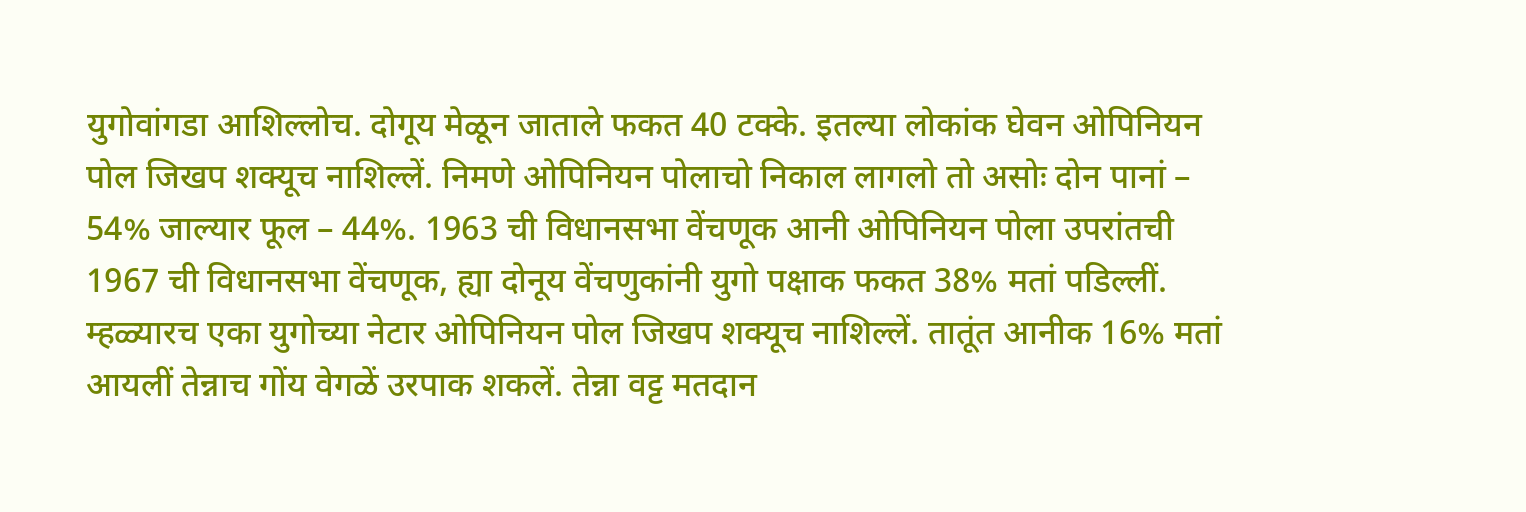युगोवांगडा आशिल्लोच. दोगूय मेळून जाताले फकत 40 टक्के. इतल्या लोकांक घेवन ओपिनियन पोल जिखप शक्यूच नाशिल्लें. निमणे ओपिनियन पोलाचो निकाल लागलो तो असोः दोन पानां – 54% जाल्यार फूल – 44%. 1963 ची विधानसभा वेंचणूक आनी ओपिनियन पोला उपरांतची 1967 ची विधानसभा वेंचणूक, ह्या दोनूय वेंचणुकांनी युगो पक्षाक फकत 38% मतां पडिल्लीं. म्हळ्यारच एका युगोच्या नेटार ओपिनियन पोल जिखप शक्यूच नाशिल्लें. तातूंत आनीक 16% मतां आयलीं तेन्नाच गोंय वेगळें उरपाक शकलें. तेन्ना वट्ट मतदान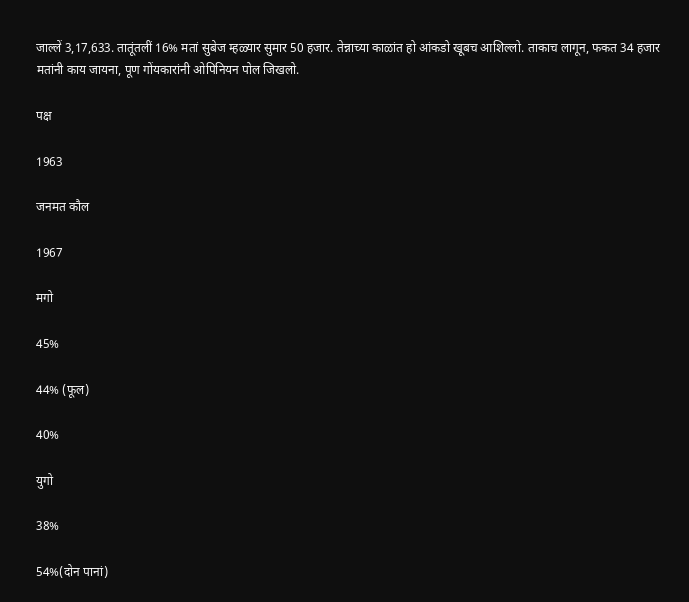जाल्लें 3,17,633. तातूंतलीं 16% मतां सुबेज म्हळ्यार सुमार 50 हजार. तेन्नाच्या काळांत हो आंकडो खूबच आशिल्लो. ताकाच लागून, फकत 34 हजार मतांनी काय जायना, पूण गोंयकारांनी ओपिनियन पोल जिखलो.

पक्ष

1963

जनमत कौल

1967

मगो

45%

44% (फूल)

40%

युगो

38%

54%(दोन पानां)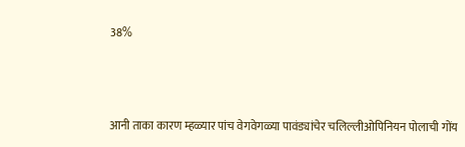38%



आनी ताका कारण म्हळ्यार पांच वेगवेगळ्या पावंड्यांचेर चलिल्लीओपिनियन पोलाची गोंय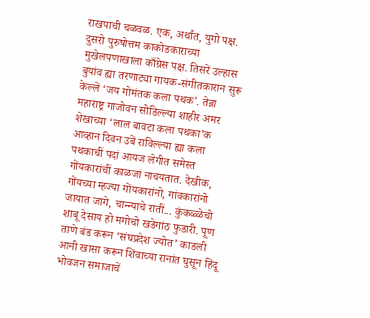राखपाची चळवळ. एक, अर्थांत, युगो पक्ष. दुसरो पुरुषोत्तम काकोडकाराच्या मुखेलपणाखाला काँग्रेस पक्ष. तिसरें उल्हास बुयांव ह्या तरणाट्या गायक-संगीतकारान सुरू केल्लें ‘जय गोमंतक कला पथक’. तेन्ना महाराष्ट्र गाजोवन सोडिल्ल्या शाहीर अमर शेखाच्या ‘लाल बावटा कला पथका’क आव्हान दिवन उबें राविल्ल्या ह्या कला पथकाचीं पदां आयज लेगीत समेस्त गोंयकारांचीं काळजां नाचयतात. देखीक, गोंयच्या म्हज्या गोंयकारांनो, गांवकारांनो जायात जागे, चान्न्याचे रातीं... कुंकळ्ळेचो शाबू देसाय हो मगोचो खडेगांठ फुडारी. पूण ताणे बंड करून ‘संघप्रदेश ज्योत’ काडली आनी खासा करून शिंवाच्या रानांत घुसून हिंदू भोवजन समाजाचें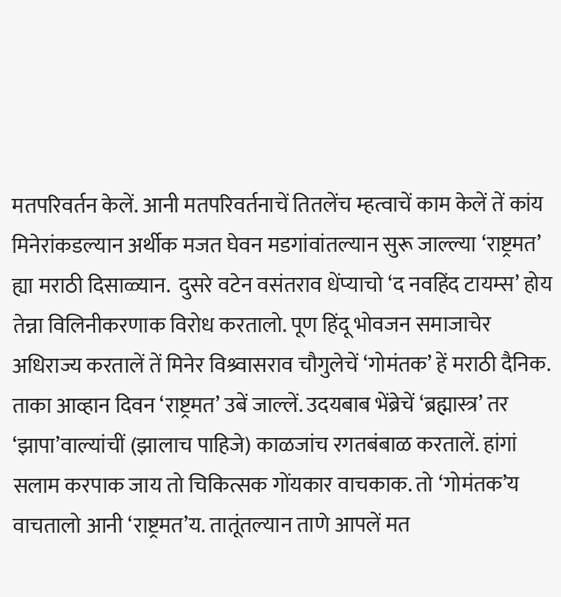मतपरिवर्तन केलें. आनी मतपरिवर्तनाचें तितलेंच म्हत्वाचें काम केलें तें कांय मिनेरांकडल्यान अर्थीक मजत घेवन मडगांवांतल्यान सुरू जाल्ल्या ‘राष्ट्रमत’ ह्या मराठी दिसाळ्यान.  दुसरे वटेन वसंतराव धेंप्याचो ‘द नवहिंद टायम्स’ होय तेन्ना विलिनीकरणाक विरोध करतालो. पूण हिंदू भोवजन समाजाचेर अधिराज्य करतालें तें मिनेर विश्र्वासराव चौगुलेचें ‘गोमंतक’ हें मराठी दैनिक. ताका आव्हान दिवन ‘राष्ट्रमत’ उबें जाल्लें. उदयबाब भेंब्रेचें ‘ब्रह्मास्त्र’ तर ‘झापा’वाल्यांचीं (झालाच पाहिजे) काळजांच रगतबंबाळ करतालें. हांगां सलाम करपाक जाय तो चिकित्सक गोंयकार वाचकाक. तो ‘गोमंतक’य वाचतालो आनी ‘राष्ट्रमत’य. तातूंतल्यान ताणे आपलें मत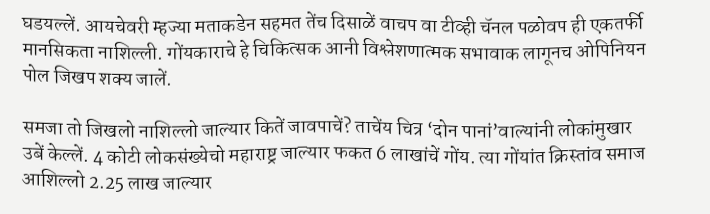घडयल्लें. आयचेवरी म्हज्या मताकडेन सहमत तेंच दिसाळें वाचप वा टीव्ही चॅनल पळोवप ही एकतर्फी मानसिकता नाशिल्ली. गोंयकाराचे हे चिकित्सक आनी विश्लेशणात्मक सभावाक लागूनच ओपिनियन पोल जिखप शक्य जालें.

समजा तो जिखलो नाशिल्लो जाल्यार कितें जावपाचें? ताचेंय चित्र ‘दोन पानां’वाल्यांनी लोकांमुखार उबें केल्लें. 4 कोटी लोकसंख्येचो महाराष्ट्र जाल्यार फकत 6 लाखांचें गोंय. त्या गोंयांत क्रिस्तांव समाज आशिल्लो 2.25 लाख जाल्यार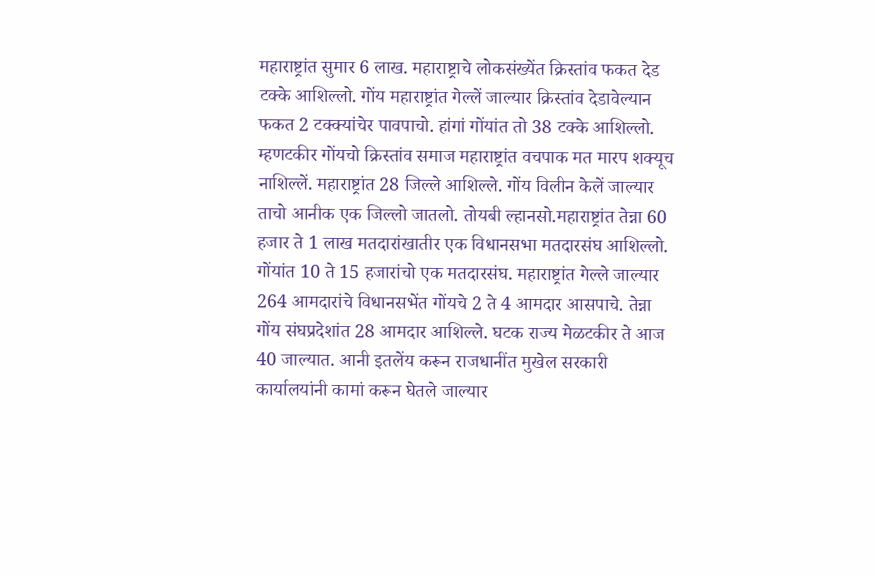महाराष्ट्रांत सुमार 6 लाख. महाराष्ट्राचे लोकसंख्येंत क्रिस्तांव फकत देड टक्के आशिल्लो. गोंय महाराष्ट्रांत गेल्लें जाल्यार क्रिस्तांव देडावेल्यान फकत 2 टक्क्यांचेर पावपाचो. हांगां गोंयांत तो 38 टक्के आशिल्लो. म्हणटकीर गोंयचो क्रिस्तांव समाज महाराष्ट्रांत वचपाक मत मारप शक्यूच नाशिल्लें. महाराष्ट्रांत 28 जिल्ले आशिल्ले. गोंय विलीन केलें जाल्यार ताचो आनीक एक जिल्लो जातलो. तोयबी ल्हानसो.महाराष्ट्रांत तेन्ना 60 हजार ते 1 लाख मतदारांखातीर एक विधानसभा मतदारसंघ आशिल्लो. गोंयांत 10 ते 15 हजारांचो एक मतदारसंघ. महाराष्ट्रांत गेल्ले जाल्यार 264 आमदारांचे विधानसभेंत गोंयचे 2 ते 4 आमदार आसपाचे. तेन्ना गोंय संघप्रदेशांत 28 आमदार आशिल्ले. घटक राज्य मेळटकीर ते आज 40 जाल्यात. आनी इतलेंय करून राजधानींत मुखेल सरकारी कार्यालयांनी कामां करून घेतले जाल्यार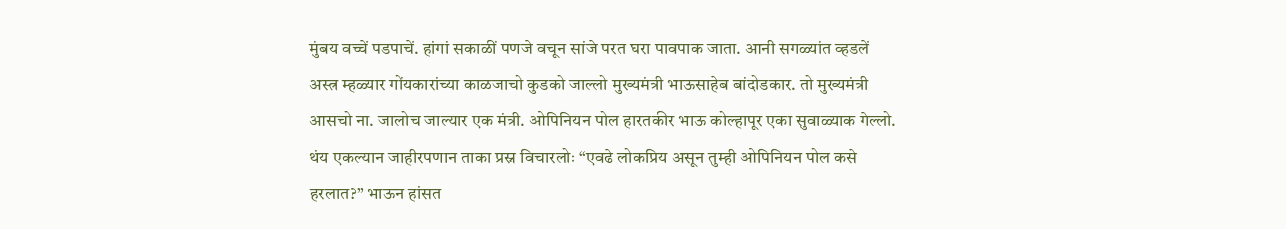मुंबय वच्चें पडपाचें. हांगां सकाळीं पणजे वचून सांजे परत घरा पावपाक जाता. आनी सगळ्यांत व्हडलें अस्त्र म्हळ्यार गोंयकारांच्या काळजाचो कुडको जाल्लो मुख्यमंत्री भाऊसाहेब बांदोडकार. तो मुख्यमंत्री आसचो ना. जालोच जाल्यार एक मंत्री. ओपिनियन पोल हारतकीर भाऊ कोल्हापूर एका सुवाळ्याक गेल्लो. थंय एकल्यान जाहीरपणान ताका प्रस्न विचारलोः “एवढे लोकप्रिय असून तुम्ही ओपिनियन पोल कसे हरलात?” भाऊन हांसत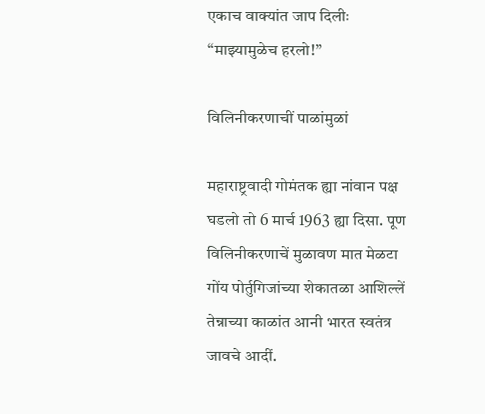एकाच वाक्यांत जाप दिलीः “माझ्यामुळेच हरलो!”

विलिनीकरणाचीं पाळांमुळां

महाराष्ट्रवादी गोमंतक ह्या नांवान पक्ष घडलो तो 6 मार्च 1963 ह्या दिसा. पूण विलिनीकरणाचें मुळावण मात मेळटा गोंय पोर्तुगिजांच्या शेकातळा आशिल्लें तेन्नाच्या काळांत आनी भारत स्वतंत्र जावचे आदीं.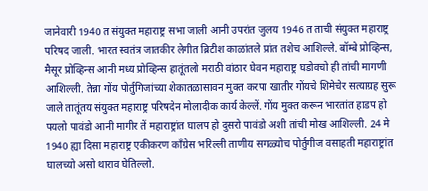जानेवारी 1940 त संयुक्त महाराष्ट्र सभा जाली आनी उपरांत जुलय 1946 त ताची संयुक्त महाराष्ट्र परिषद जाली. भारत स्वतंत्र जातकीर लेगीत ब्रिटीश काळांतले प्रांत तशेच आशिल्ले. बॉम्बे प्रोव्हिन्स, मैसूर प्रोव्हिन्स आनी मध्य प्रोव्हिन्स हातूंतलो मराठी वांठार घेवन महाराष्ट्र घडोवचो ही तांची मागणी आशिल्ली. तेन्ना गोंय पोर्तुगिजांच्या शेकातळासावन मुक्त करपा खातीर गोंयचे शिमेचेर सत्याग्रह सुरू जाले तातूंतय संयुक्त महाराष्ट्र परिषदेन मोलादीक कार्य केल्लें. गोंय मुक्त करून भारतांत हाडप हो पयलो पावंडो आनी मागीर तें महाराष्ट्रांत घालप हो दुसरो पावंडो अशी तांची मोख आशिल्ली. 24 मे 1940 ह्या दिसा महाराष्ट्र एकीकरण काँग्रेस भरिल्ली ताणीय सगळ्योच पोर्तुगीज वसाहती महाराष्ट्रांत घालच्यो असो थाराव घेतिल्लो.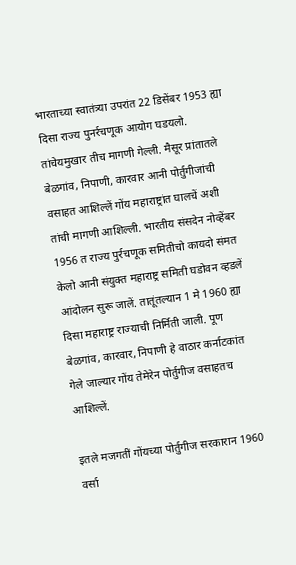भारताच्या स्वातंत्र्या उपरांत 22 डिसेंबर 1953 ह्या दिसा राज्य पुनर्रचणूक आयोग घडयलो. तांचेयमुखार तीच मागणी गेल्ली. मैसूर प्रांतातले बेळगांव, निपाणी, कारवार आनी पोर्तुगीजांची वसाहत आशिल्लें गोंय महाराष्ट्रांत घालचें अशी तांची मागणी आशिल्ली. भारतीय संसदेन नोव्हेंबर 1956 त राज्य पुर्रचणूक समितीचो कायदो संमत केलो आनी संयुक्त महाराष्ट्र समिती घडोवन व्हडलें आंदोलन सुरू जालें. तातूंतल्यान 1 मे 1960 ह्या दिसा महाराष्ट्र राज्याची निर्मिती जाली. पूण बेळगांव, कारवार, निपाणी हे वाठार कर्नाटकांत गेले जाल्यार गोंय तेमेरेन पोर्तुगीज वसाहतच आशिल्लें.

इतले मजगतीं गोंयच्या पोर्तुगीज सरकारान 1960 वर्सा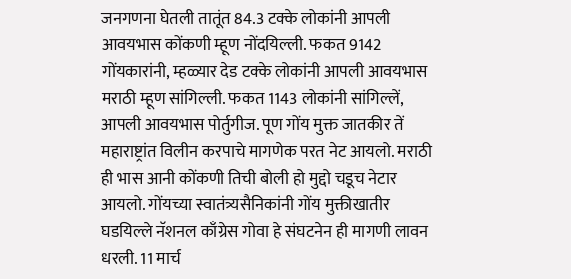जनगणना घेतली तातूंत 84.3 टक्के लोकांनी आपली आवयभास कोंकणी म्हूण नोंदयिल्ली. फकत 9142 गोंयकारांनी, म्हळ्यार देड टक्के लोकांनी आपली आवयभास मराठी म्हूण सांगिल्ली. फकत 1143 लोकांनी सांगिल्लें, आपली आवयभास पोर्तुगीज. पूण गोंय मुक्त जातकीर तें महाराष्ट्रांत विलीन करपाचे मागणेक परत नेट आयलो. मराठी ही भास आनी कोंकणी तिची बोली हो मुद्दो चडूच नेटार आयलो. गोंयच्या स्वातंत्र्यसैनिकांनी गोंय मुक्तीखातीर घडयिल्ले नॅशनल काँग्रेस गोवा हे संघटनेन ही मागणी लावन धरली. 11 मार्च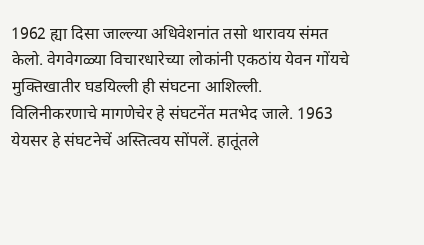1962 ह्या दिसा जाल्ल्या अधिवेशनांत तसो थारावय संमत केलो. वेगवेगळ्या विचारधारेच्या लोकांनी एकठांय येवन गोंयचे मुक्तिखातीर घडयिल्ली ही संघटना आशिल्ली. विलिनीकरणाचे मागणेचेर हे संघटनेंत मतभेद जाले. 1963 येयसर हे संघटनेचें अस्तित्वय सोंपलें. हातूंतले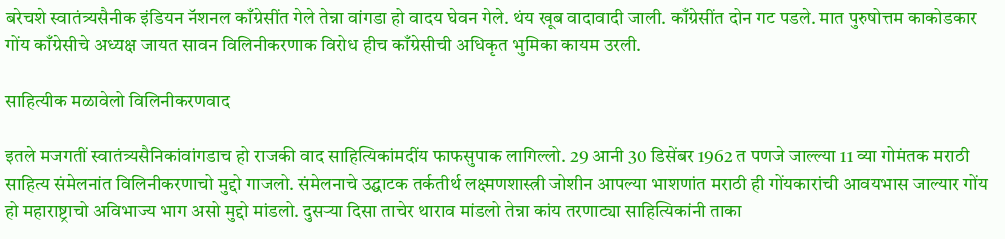बरेचशे स्वातंत्र्यसैनीक इंडियन नॅशनल काँग्रेसींत गेले तेन्ना वांगडा हो वादय घेवन गेले. थंय खूब वादावादी जाली. काँग्रेसींत दोन गट पडले. मात पुरुषोत्तम काकोडकार गोंय काँग्रेसीचे अध्यक्ष जायत सावन विलिनीकरणाक विरोध हीच काँग्रेसीची अधिकृत भुमिका कायम उरली.

साहित्यीक मळावेलो विलिनीकरणवाद

इतले मजगतीं स्वातंत्र्यसैनिकांवांगडाच हो राजकी वाद साहित्यिकांमदींय फाफसुपाक लागिल्लो. 29 आनी 30 डिसेंबर 1962 त पणजे जाल्ल्या 11 व्या गोमंतक मराठी साहित्य संमेलनांत विलिनीकरणाचो मुद्दो गाजलो. संमेलनाचे उद्घाटक तर्कतीर्थ लक्ष्मणशास्त्री जोशीन आपल्या भाशणांत मराठी ही गोंयकारांची आवयभास जाल्यार गोंय हो महाराष्ट्राचो अविभाज्य भाग असो मुद्दो मांडलो. दुसऱ्या दिसा ताचेर थाराव मांडलो तेन्ना कांय तरणाट्या साहित्यिकांनी ताका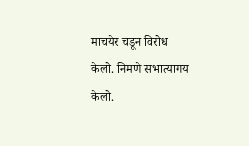माचयेर चडून विरोध केलो. निमणे सभात्यागय केलो.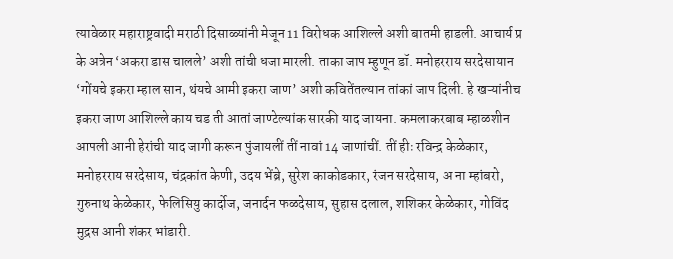त्यावेळार महाराष्ट्रवादी मराठी दिसाळ्यांनी मेजून 11 विरोधक आशिल्ले अशी बातमी हाडली. आचार्य प्र के अत्रेन ‘अकरा डास चालले’ अशी तांची धजा मारली. ताका जाप म्हुणून डॉ. मनोहरराय सरदेसायान ‘गोंयचे इकरा म्हाल सान, थंयचे आमी इकरा जाण’ अशी कवितेंतल्यान तांकां जाप दिली. हे खऱ्यांनीच इकरा जाण आशिल्ले काय चड ती आतां जाण्टेल्यांक सारकी याद जायना. कमलाकरबाब म्हाळशीन आपली आनी हेरांची याद जागी करून पुंजायलीं तीं नावां 14 जाणांचीं. तीं हीः रविन्द्र केळेकार, मनोहरराय सरदेसाय, चंद्रकांत केणी, उदय भेंब्रे, सुरेश काकोडकार, रंजन सरदेसाय, अ ना म्हांबरो, गुरुनाथ केळेकार, फेलिसियु कार्दोज, जनार्दन फळदेसाय, सुहास दलाल, शशिकर केळेकार, गोविंद मुद्रस आनी शंकर भांडारी.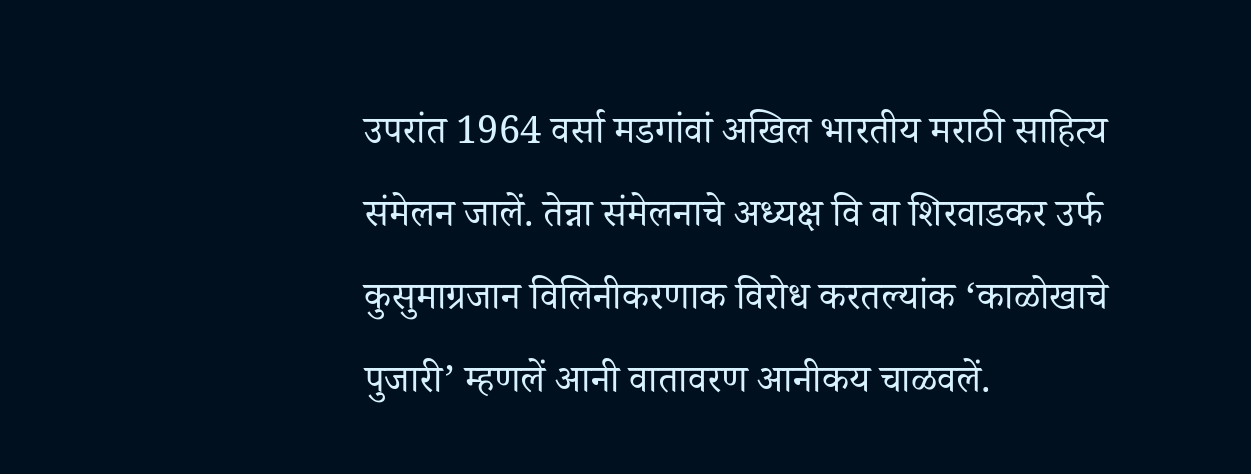उपरांत 1964 वर्सा मडगांवां अखिल भारतीय मराठी साहित्य संमेलन जालें. तेन्ना संमेलनाचे अध्यक्ष वि वा शिरवाडकर उर्फ कुसुमाग्रजान विलिनीकरणाक विरोध करतल्यांक ‘काळोखाचे पुजारी’ म्हणलें आनी वातावरण आनीकय चाळवलें.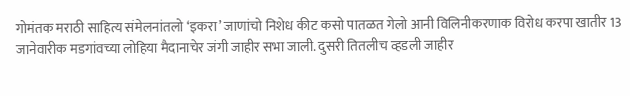गोमंतक मराठी साहित्य संमेलनांतलो ‘इकरा’ जाणांचो निशेध कीट कसो पातळत गेलो आनी विलिनीकरणाक विरोध करपा खातीर 13 जानेवारीक मडगांवच्या लोहिया मैदानाचेर जंगी जाहीर सभा जाली. दुसरी तितलीच व्हडली जाहीर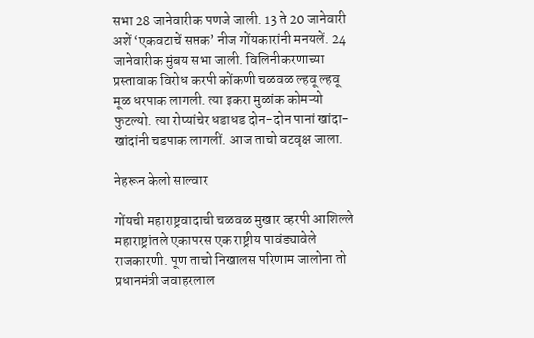सभा 28 जानेवारीक पणजे जाली. 13 ते 20 जानेवारी अशें ‘एकवटाचें सप्तक’ नीज गोंयकारांनी मनयलें. 24 जानेवारीक मुंबय सभा जाली. विलिनीकरणाच्या प्रस्तावाक विरोध करपी कोंकणी चळवळ ल्हवू ल्हवू मूळ धरपाक लागली. त्या इकरा मुळांक कोमऱ्यो फुटल्यो. त्या रोप्यांचेर धडाधड दोन-दोन पानां खांदा-खांदांनी चडपाक लागलीं. आज ताचो वटवृक्ष जाला.

नेहरून केलो साल्वार

गोंयची महाराष्ट्रवादाची चळवळ मुखार व्हरपी आशिल्ले महाराष्ट्रांतले एकापरस एक राष्ट्रीय पावंड्यावेले राजकारणी. पूण ताचो निखालस परिणाम जालोना तो प्रधानमंत्री जवाहरलाल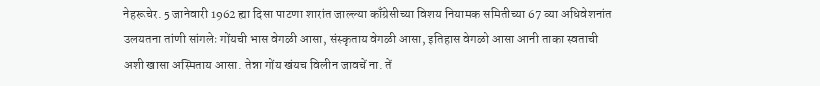नेहरूचेर. 5 जानेवारी 1962 ह्या दिसा पाटणा शारांत जाल्ल्या काँग्रेसीच्या विशय नियामक समितीच्या 67 व्या अधिवेशनांत उलयतना तांणी सांगलेः गोंयची भास वेगळी आसा, संस्कृताय वेगळी आसा, इतिहास वेगळो आसा आनी ताका स्वताची अशी खासा अस्मिताय आसा. तेन्ना गोंय खंयच विलीन जावचें ना. तें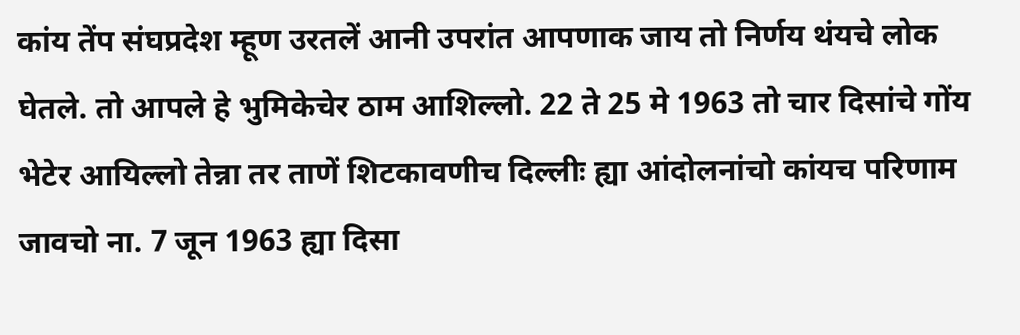कांय तेंप संघप्रदेश म्हूण उरतलें आनी उपरांत आपणाक जाय तो निर्णय थंयचे लोक घेतले. तो आपले हे भुमिकेचेर ठाम आशिल्लो. 22 ते 25 मे 1963 तो चार दिसांचे गोंय भेटेर आयिल्लो तेन्ना तर ताणें शिटकावणीच दिल्लीः ह्या आंदोलनांचो कांयच परिणाम जावचो ना. 7 जून 1963 ह्या दिसा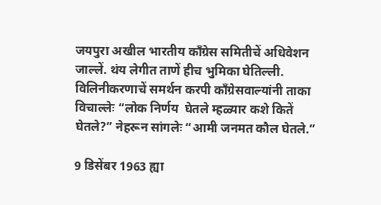जयपुरा अखील भारतीय काँग्रेस समितीचें अधिवेशन जाल्लें. थंय लेगीत ताणें हीच भुमिका घेतिल्ली. विलिनीकरणाचें समर्थन करपी काँग्रेसवाल्यांनी ताका विचाल्लेः “लोक निर्णय  घेतले म्हळ्यार कशे कितें घेतले?” नेहरून सांगलेः “आमी जनमत कौल घेतले.”

9 डिसेंबर 1963 ह्या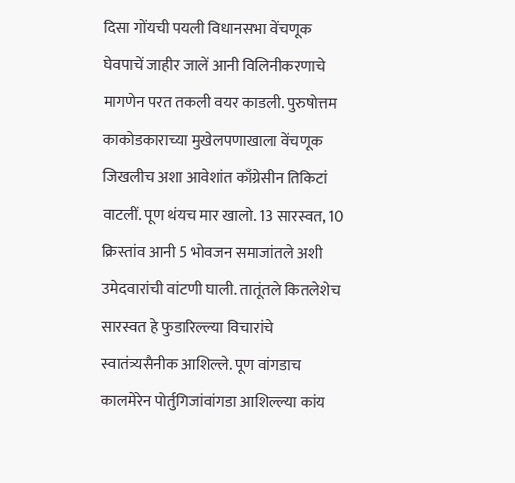दिसा गोंयची पयली विधानसभा वेंचणूक घेवपाचें जाहीर जालें आनी विलिनीकरणाचे मागणेन परत तकली वयर काडली. पुरुषोत्तम काकोडकाराच्या मुखेलपणाखाला वेंचणूक जिखलीच अशा आवेशांत काँग्रेसीन तिकिटां वाटलीं. पूण थंयच मार खालो. 13 सारस्वत, 10 क्रिस्तांव आनी 5 भोवजन समाजांतले अशी उमेदवारांची वांटणी घाली. तातूंतले कितलेशेच सारस्वत हे फुडारिल्ल्या विचारांचे स्वातंत्र्यसैनीक आशिल्ले. पूण वांगडाच कालमेरेन पोर्तुगिजांवांगडा आशिल्ल्या कांय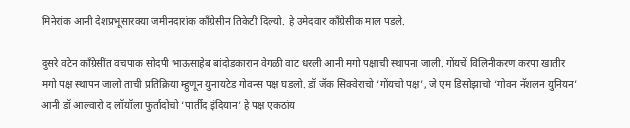मिनेरांक आनी देशप्रभूसारक्या जमीनदारांक काँग्रेसीन तिकेटी दिल्यो. हे उमेदवार काँग्रेसीक माल पडले.

दुसरे वटेन काँग्रेसींत वचपाक सोदपी भाऊसाहेब बांदोडकारान वेगळी वाट धरली आनी मगो पक्षाची स्थापना जाली. गोंयचें विलिनीकरण करपा खातीर मगो पक्ष स्थापन जालो ताची प्रतिक्रिया म्हुणून युनायटेड गोवन्स पक्ष घडलो. डॉ जॅक सिक्वेराचो ‘गोंयचो पक्ष’, जे एम डिसोझाचो ‘गोवन नॅशलन युनियन’ आनी डॉ आल्वारो द लॉयॉला फुर्तादोचो ‘पार्तीद इंदियान’ हे पक्ष एकठांय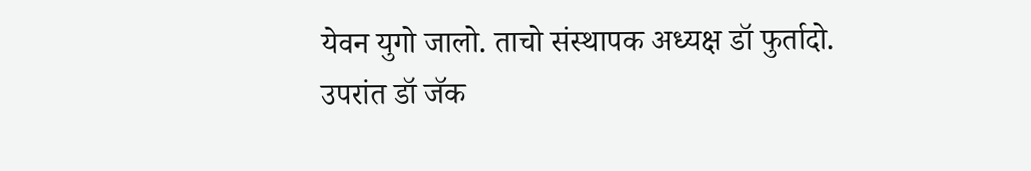येवन युगो जालो. ताचो संस्थापक अध्यक्ष डॉ फुर्तादो. उपरांत डॉ जॅक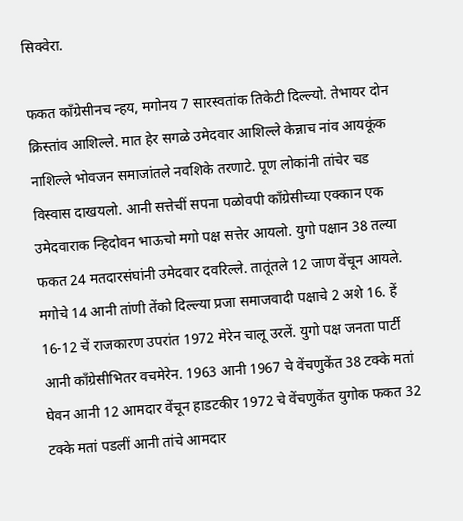सिक्वेरा.

फकत काँग्रेसीनच न्हय, मगोनय 7 सारस्वतांक तिकेटी दिल्ल्यो. तेभायर दोन क्रिस्तांव आशिल्ले. मात हेर सगळे उमेदवार आशिल्ले केन्नाच नांव आयकूंक नाशिल्ले भोवजन समाजांतले नवशिके तरणाटे. पूण लोकांनी तांचेर चड विस्वास दाखयलो. आनी सत्तेचीं सपना पळोवपी काँग्रेसीच्या एक्कान एक उमेदवाराक न्हिदोवन भाऊचो मगो पक्ष सत्तेर आयलो. युगो पक्षान 38 तल्या फकत 24 मतदारसंघांनी उमेदवार दवरिल्ले. तातूंतले 12 जाण वेंचून आयले. मगोचे 14 आनी तांणी तेंको दिल्ल्या प्रजा समाजवादी पक्षाचे 2 अशे 16. हें 16-12 चें राजकारण उपरांत 1972 मेरेन चालू उरलें. युगो पक्ष जनता पार्टी आनी काँग्रेसीभितर वचमेरेन. 1963 आनी 1967 चे वेंचणुकेंत 38 टक्के मतां घेवन आनी 12 आमदार वेंचून हाडटकीर 1972 चे वेंचणुकेंत युगोक फकत 32 टक्के मतां पडलीं आनी तांचे आमदार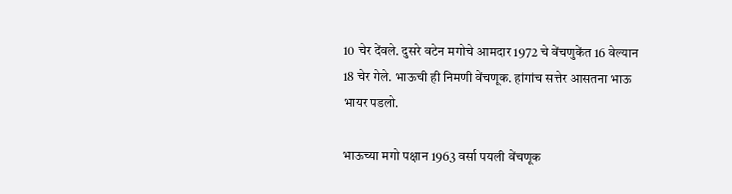10 चेर देंवले. दुसरे वटेन मगोचे आमदार 1972 चे वेंचणुकेंत 16 वेल्यान 18 चेर गेले. भाऊची ही निमणी वेंचणूक. हांगांच सत्तेर आसतना भाऊ भायर पडलो.

भाऊच्या मगो पक्षान 1963 वर्सा पयली वेंचणूक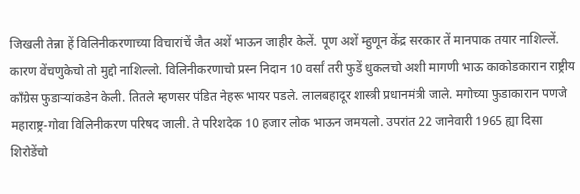जिखली तेन्ना हें विलिनीकरणाच्या विचारांचें जैत अशें भाऊन जाहीर केलें. पूण अशें म्हुणून केंद्र सरकार तें मानपाक तयार नाशिल्लें. कारण वेंचणुकेचो तो मुद्दो नाशिल्लो. विलिनीकरणाचो प्रस्न निदान 10 वर्सां तरी फुडें धुकलचो अशी मागणी भाऊ काकोडकारान राष्ट्रीय काँग्रेस फुडाऱ्यांकडेन केली. तितले म्हणसर पंडित नेहरू भायर पडले. लालबहादूर शास्त्री प्रधानमंत्री जाले. मगोच्या फुडाकारान पणजे महाराष्ट्र-गोवा विलिनीकरण परिषद जाली. ते परिशदेक 10 हजार लोक भाऊन जमयलो. उपरांत 22 जानेवारी 1965 ह्या दिसा शिरोडेंचो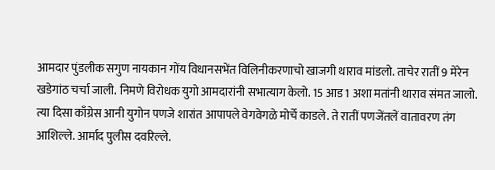आमदार पुंडलीक सगुण नायकान गोंय विधानसभेंत विलिनीकरणाचो खाजगी थाराव मांडलो. ताचेर रातीं 9 मेरेन खडेगांठ चर्चा जाली. निमणे विरोधक युगो आमदारांनी सभात्याग केलो. 15 आड 1 अशा मतांनी थाराव संमत जालो. त्या दिसा काँग्रेस आनी युगोन पणजे शारांत आपापले वेगवेगळे मोर्चे काडले. ते रातीं पणजेंतलें वातावरण तंग आशिल्ले. आर्माद पुलीस दवरिल्ले.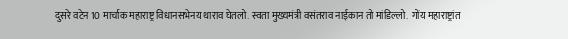दुसरे वटेन 10 मार्चाक महाराष्ट्र विधानसभेनय थाराव घेतलो. स्वता मुख्यमंत्री वसंतराव नाईकान तो मांडिल्लो.  गोंय महाराष्ट्रांत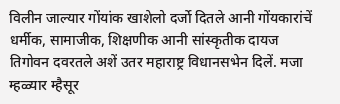विलीन जाल्यार गोंयांक खाशेलो दर्जो दितले आनी गोंयकारांचें धर्मीक, सामाजीक, शिक्षणीक आनी सांस्कृतीक दायज तिगोवन दवरतले अशें उतर महाराष्ट्र विधानसभेन दिलें. मजा म्हळ्यार म्हैसूर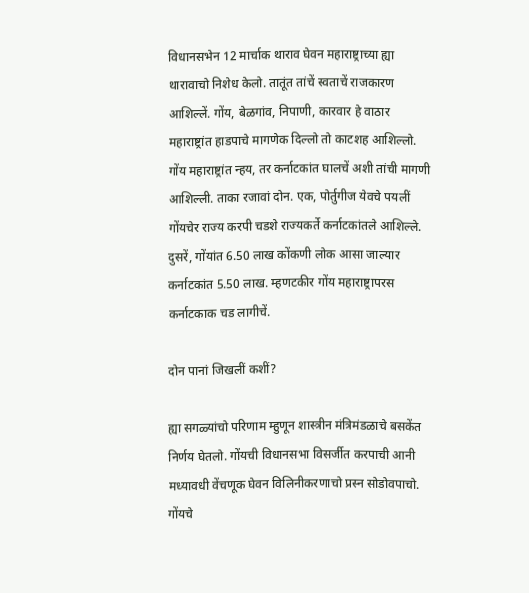विधानसभेन 12 मार्चाक थाराव घेवन महाराष्ट्राच्या ह्या थारावाचो निशेध केलो. तातूंत तांचें स्वताचें राजकारण आशिल्लें. गोंय, बेळगांव, निपाणी, कारवार हे वाठार महाराष्ट्रांत हाडपाचे मागणेक दिल्लो तो काटशह आशिल्लो. गोंय महाराष्ट्रांत न्हय, तर कर्नाटकांत घालचें अशी तांची मागणी आशिल्ली. ताका रजावां दोन. एक, पोर्तुगीज येवचे पयलीं गोंयचेर राज्य करपी चडशे राज्यकर्ते कर्नाटकांतले आशिल्ले. दुसरें, गोंयांत 6.50 लाख कोंकणी लोक आसा जाल्यार कर्नाटकांत 5.50 लाख. म्हणटकीर गोंय महाराष्ट्रापरस कर्नाटकाक चड लागीचें.

दोन पानां जिखलीं कशीं?

ह्या सगळ्यांचो परिणाम म्हुणून शास्त्रीन मंत्रिमंडळाचे बसकेंत निर्णय घेतलो. गोंयची विधानसभा विसर्जीत करपाची आनी मध्यावधी वेंचणूक घेवन विलिनीकरणाचो प्रस्न सोडोवपाचो. गोंयचे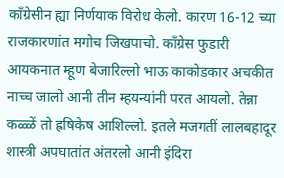काँग्रेसीन ह्या निर्णयाक विरोध केलो. कारण 16-12 च्या राजकारणांत मगोच जिखपाचो. काँग्रेस फुडारी आयकनात म्हूण बेजारिल्लो भाऊ काकोडकार अचकीत नाच्च जालो आनी तीन म्हयन्यांनी परत आयलो. तेन्ना कळ्ळें तो ह्रषिकेष आशिल्लो. इतले मजगतीं लालबहादूर शास्त्री अपघातांत अंतरलो आनी इंदिरा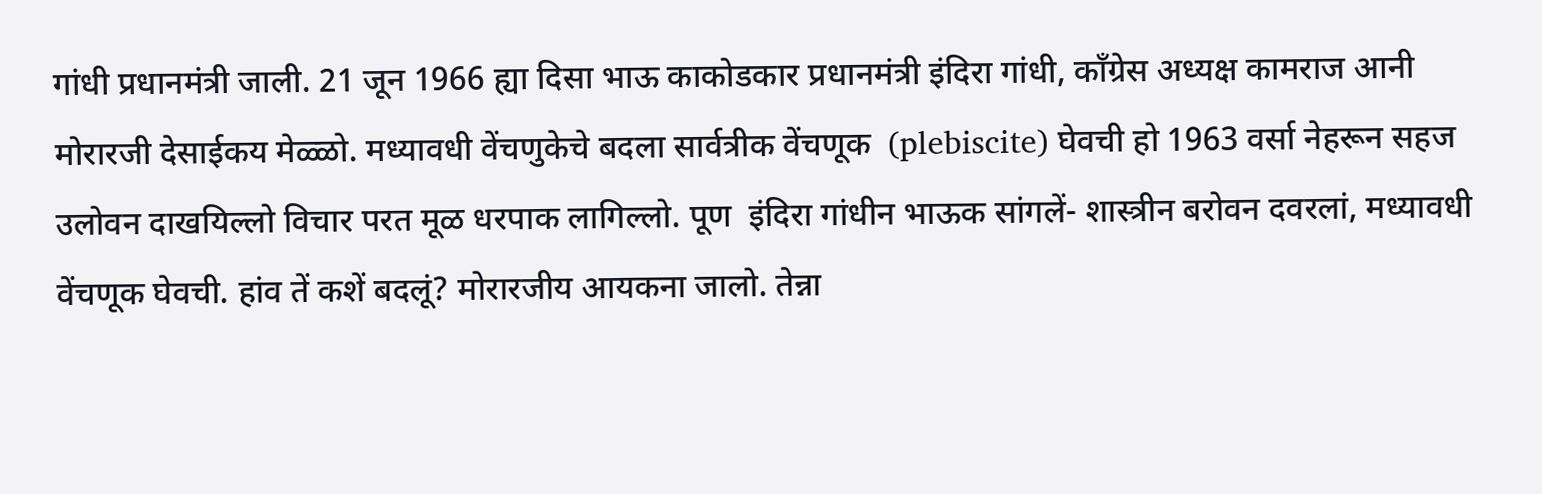गांधी प्रधानमंत्री जाली. 21 जून 1966 ह्या दिसा भाऊ काकोडकार प्रधानमंत्री इंदिरा गांधी, काँग्रेस अध्यक्ष कामराज आनी मोरारजी देसाईकय मेळ्ळो. मध्यावधी वेंचणुकेचे बदला सार्वत्रीक वेंचणूक  (plebiscite) घेवची हो 1963 वर्सा नेहरून सहज उलोवन दाखयिल्लो विचार परत मूळ धरपाक लागिल्लो. पूण  इंदिरा गांधीन भाऊक सांगलें- शास्त्रीन बरोवन दवरलां, मध्यावधी वेंचणूक घेवची. हांव तें कशें बदलूं? मोरारजीय आयकना जालो. तेन्ना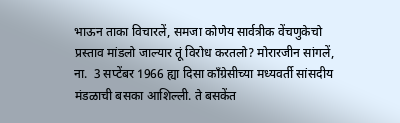भाऊन ताका विचारलें, समजा कोणेय सार्वत्रीक वेंचणुकेचो प्रस्ताव मांडलो जाल्यार तूं विरोध करतलो? मोरारजीन सांगलें, ना.  3 सप्टेंबर 1966 ह्या दिसा काँग्रेसीच्या मध्यवर्ती सांसदीय मंडळाची बसका आशिल्ली. ते बसकेंत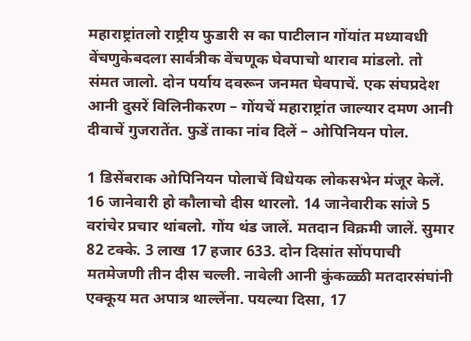महाराष्ट्रांतलो राष्ट्रीय फुडारी स का पाटीलान गोंयांत मध्यावधी वेंचणुकेबदला सार्वत्रीक वेंचणूक घेवपाचो थाराव मांडलो. तो संमत जालो. दोन पर्याय दवरून जनमत घेवपाचें. एक संघप्रदेश आनी दुसरें विलिनीकरण – गोंयचें महाराष्ट्रांत जाल्यार दमण आनी दीवाचें गुजरातेंत. फुडें ताका नांव दिलें – ओपिनियन पोल.

1 डिसेंबराक ओपिनियन पोलाचें विधेयक लोकसभेन मंजूर केलें. 16 जानेवारी हो कौलाचो दीस थारलो. 14 जानेवारीक सांजे 5 वरांचेर प्रचार थांबलो. गोंय थंड जालें. मतदान विक्रमी जालें. सुमार 82 टक्के. 3 लाख 17 हजार 633. दोन दिसांत सोंपपाची मतमेजणी तीन दीस चल्ली. नावेली आनी कुंकळ्ळी मतदारसंघांनी एक्कूय मत अपात्र थाल्लेंना. पयल्या दिसा, 17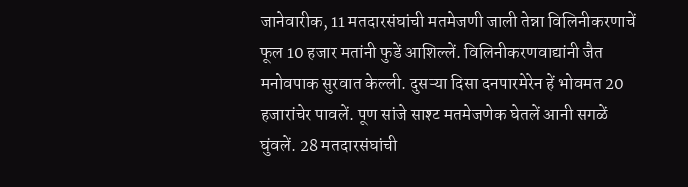जानेवारीक, 11 मतदारसंघांची मतमेजणी जाली तेन्ना विलिनीकरणाचें फूल 10 हजार मतांनी फुडें आशिल्लें. विलिनीकरणवाद्यांनी जैत मनोवपाक सुरवात केल्ली. दुसऱ्या दिसा दनपारमेरेन हें भोवमत 20 हजारांचेर पावलें. पूण सांजे साश्ट मतमेजणेक घेतलें आनी सगळें घुंवलें. 28 मतदारसंघांची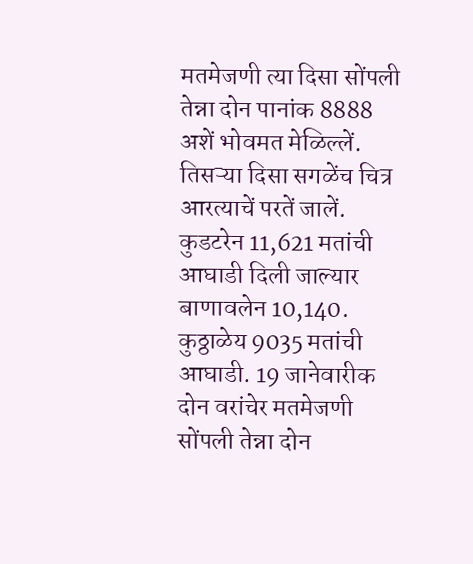मतमेजणी त्या दिसा सोंपली तेन्ना दोन पानांक 8888 अशें भोवमत मेळिल्लें. तिसऱ्या दिसा सगळेंच चित्र आरत्याचें परतें जालें. कुडटरेन 11,621 मतांची आघाडी दिली जाल्यार बाणावलेन 10,140. कुठ्ठाळेय 9035 मतांची आघाडी. 19 जानेवारीक दोन वरांचेर मतमेजणी सोंपली तेन्ना दोन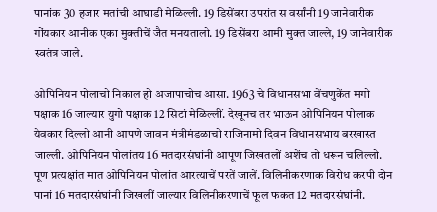पानांक 30 हजार मतांची आघाडी मेळिल्ली. 19 डिसेंबरा उपरांत स वर्सांनी 19 जानेवारीक गोंयकार आनीक एका मुक्तीचें जैत मनयतालो. 19 डिसेंबरा आमी मुक्त जाल्ले, 19 जानेवारीक स्वतंत्र जाले.

ओपिनियन पोलाचो निकाल हो अजापाचोच आसा. 1963 चे विधानसभा वेंचणुकेंत मगो पक्षाक 16 जाल्यार युगो पक्षाक 12 सिटां मेळिल्लीं. देखूनच तर भाऊन ओपिनियन पोलाक येवकार दिल्लो आनी आपणे जावन मंत्रीमंडळाचो राजिनामो दिवन विधानसभाय बरखास्त जाल्ली. ओपिनियन पोलांतय 16 मतदारसंघांनी आपूण जिखतलों अशेंच तो धरून चलिल्लो. पूण प्रत्यक्षांत मात ओपिनियन पोलांत आरत्याचें परतें जालें. विलिनीकरणाक विरोध करपी दोन पानां 16 मतदारसंघांनी जिखलीं जाल्यार विलिनीकरणाचें फूल फकत 12 मतदारसंघांनी.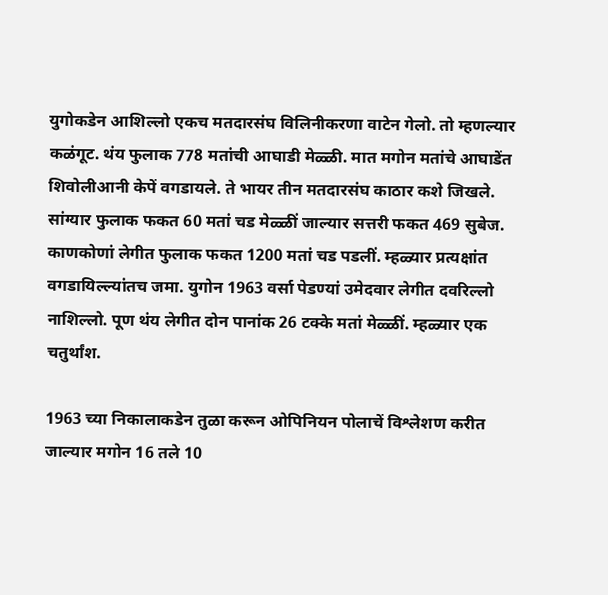युगोकडेन आशिल्लो एकच मतदारसंघ विलिनीकरणा वाटेन गेलो. तो म्हणल्यार कळंगूट. थंय फुलाक 778 मतांची आघाडी मेळ्ळी. मात मगोन मतांचे आघाडेंत शिवोलीआनी केपें वगडायले. ते भायर तीन मतदारसंघ काठार कशे जिखले. सांग्यार फुलाक फकत 60 मतां चड मेळ्ळीं जाल्यार सत्तरी फकत 469 सुबेज. काणकोणां लेगीत फुलाक फकत 1200 मतां चड पडलीं. म्हळ्यार प्रत्यक्षांत वगडायिल्ल्यांतच जमा. युगोन 1963 वर्सा पेडण्यां उमेदवार लेगीत दवरिल्लो नाशिल्लो. पूण थंय लेगीत दोन पानांक 26 टक्के मतां मेळ्ळीं. म्हळ्यार एक चतुर्थांश.

1963 च्या निकालाकडेन तुळा करून ओपिनियन पोलाचें विश्लेशण करीत जाल्यार मगोन 16 तले 10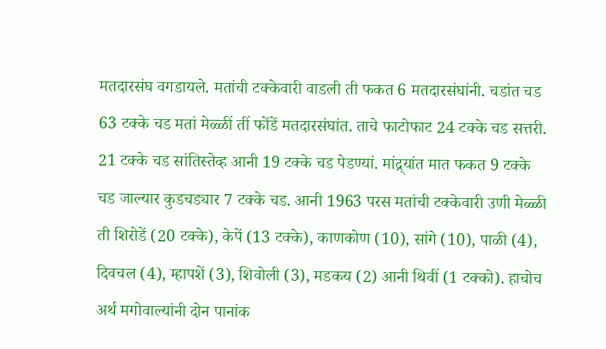मतदारसंघ वगडायले. मतांची टक्केवारी वाडली ती फकत 6 मतदारसंघांनी. चडांत चड 63 टक्के चड मतां मेळ्ळीं तीं फोंडें मतदारसंघांत. ताचे फाटोफाट 24 टक्के चड सत्तरी. 21 टक्के चड सांतिस्तेव्ह आनी 19 टक्के चड पेडण्यां. मांद्र्यांत मात फकत 9 टक्के चड जाल्यार कुडचड्यार 7 टक्के चड. आनी 1963 परस मतांची टक्केवारी उणी मेळ्ळी ती शिरोडें (20 टक्के), केपें (13 टक्के), काणकोण (10), सांगे (10), पाळी (4), दिवचल (4), म्हापशें (3), शिवोली (3), मडकय (2) आनी थिवीं (1 टक्को). हाचोच अर्थ मगोवाल्यांनी दोन पानांक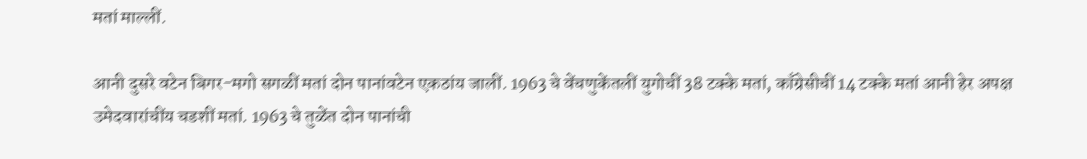मतां माल्लीं.

आनी दुसरे वटेन बिगर-मगो सगळीं मतां दोन पानांवटेन एकठांय जालीं. 1963 चे वेंचणुकेंतलीं युगोचीं 38 टक्के मतां, काँग्रेसीचीं 14 टक्के मतां आनी हेर अपक्ष उमेदवारांचींय चडशीं मतां. 1963 चे तुळेंत दोन पानांची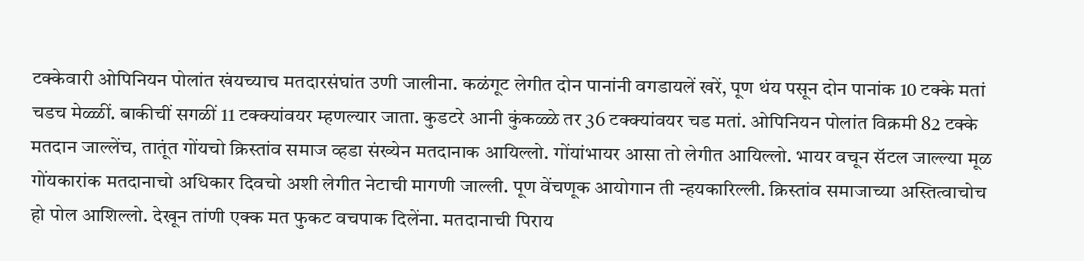टक्केवारी ओपिनियन पोलांत खंयच्याच मतदारसंघांत उणी जालीना. कळंगूट लेगीत दोन पानांनी वगडायलें खरें, पूण थंय पसून दोन पानांक 10 टक्के मतां चडच मेळ्ळीं. बाकीचीं सगळीं 11 टक्क्यांवयर म्हणल्यार जाता. कुडटरे आनी कुंकळ्ळे तर 36 टक्क्यांवयर चड मतां. ओपिनियन पोलांत विक्रमी 82 टक्के मतदान जाल्लेंच, तातूंत गोंयचो क्रिस्तांव समाज व्हडा संख्येन मतदानाक आयिल्लो. गोंयांभायर आसा तो लेगीत आयिल्लो. भायर वचून सॅटल जाल्ल्या मूळ गोंयकारांक मतदानाचो अधिकार दिवचो अशी लेगीत नेटाची मागणी जाल्ली. पूण वेंचणूक आयोगान ती न्हयकारिल्ली. क्रिस्तांव समाजाच्या अस्तित्वाचोच हो पोल आशिल्लो. देखून तांणी एक्क मत फुकट वचपाक दिलेंना. मतदानाची पिराय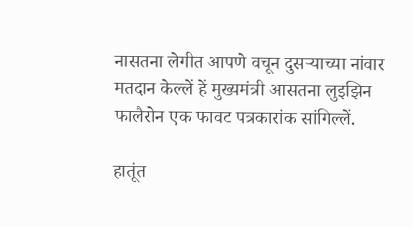नासतना लेगीत आपणे वचून दुसऱ्याच्या नांवार मतदान केल्लें हें मुख्यमंत्री आसतना लुइझिन फालैरोन एक फावट पत्रकारांक सांगिल्लें.

हातूंत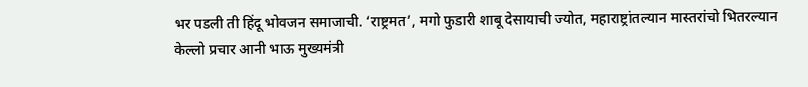भर पडली ती हिंदू भोवजन समाजाची. ‘राष्ट्रमत’, मगो फुडारी शाबू देसायाची ज्योत, महाराष्ट्रांतल्यान मास्तरांचो भितरल्यान केल्लो प्रचार आनी भाऊ मुख्यमंत्री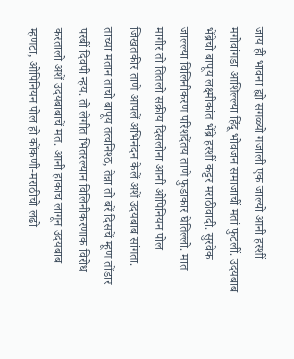जाय ही भावना ह्यो सगळ्यो गजाली एक जाल्यो आनी हरशीं मगोवांगडा आशिल्ल्या हिंदू भोवजन समाजाचीं मतां फुटलीं. उदयबाब भेंब्रेचो बापूय लक्ष्मीकांत भेंब्रे हरशीं कट्टर मराठीवादी. सुरवेक जाल्ल्या विलिनीकरण परिशदेंतय ताणे फुडाकार घेतिल्लो. मात मागीर तो तितलो सक्रीय दिसलोना आनी ओपिनियन पोल जिखतकीर ताणे आपलें अभिनंदन केलें अशें उदयबाब सांगता. ताच्या मतान ताचो बापूय तत्वनिश्ठ, तेन्ना तो बरें दिसचें म्हूण तोंडार परबीं दिवपी न्हय. तो लेगीत भितरल्यान विलिनीकरणाक विरोध करतालो अशें उदयबाबाचें मत. आनी हाकाच लागून उदयबाब म्हणटा, ओपिनियन पोल हो कोंकणी-मराठीचो लढो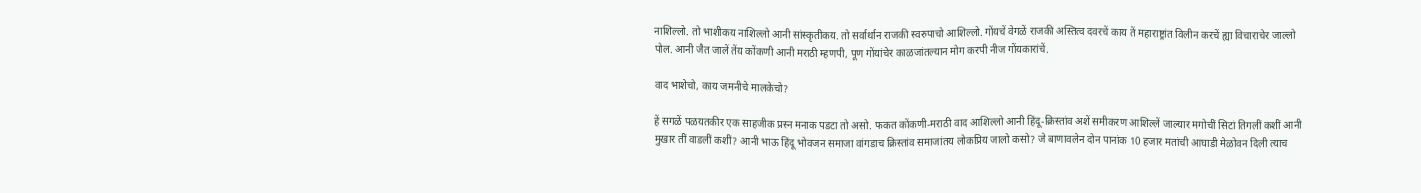नाशिल्लो. तो भाशीकय नाशिल्लो आनी सांस्कृतीकय. तो सर्वार्थान राजकी स्वरुपाचो आशिल्लो. गोंयचें वेगळें राजकी अस्तित्व दवरचें काय तें महाराष्ट्रांत विलीन करचें ह्या विचाराचेर जाल्लो पोल. आनी जैत जालें तेंय कोंकणी आनी मराठी म्हणपी, पूण गोंयांचेर काळजांतल्यान मोग करपी नीज गोंयकारांचें.

वाद भाशेचो, काय जमनीचे मालकेचो?

हें सगळें पळयतकीर एक साहजीक प्रस्न मनाक पडटा तो असो. फकत कोंकणी-मराठी वाद आशिल्लो आनी हिंदू-क्रिस्तांव अशें समीकरण आशिल्लें जाल्यार मगोचीं सिटां तिगलीं कशीं आनी मुखार तीं वाडलीं कशीं? आनी भाऊ हिंदू भोवजन समाजा वांगडाच क्रिस्तांव समाजांतय लोकप्रिय जालो कसो? जे बाणावलेन दोन पानांक 10 हजार मतांची आघाडी मेळोवन दिली त्याच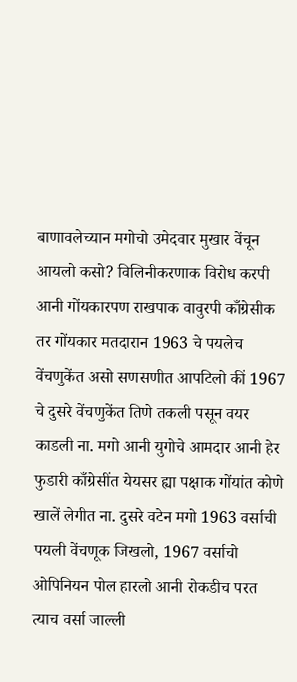बाणावलेच्यान मगोचो उमेदवार मुखार वेंचून आयलो कसो? विलिनीकरणाक विरोध करपी आनी गोंयकारपण राखपाक वावुरपी काँग्रेसीक तर गोंयकार मतदारान 1963 चे पयलेच वेंचणुकेंत असो सणसणीत आपटिलो कीं 1967 चे दुसरे वेंचणुकेंत तिणे तकली पसून वयर काडली ना. मगो आनी युगोचे आमदार आनी हेर फुडारी काँग्रेसींत येयसर ह्या पक्षाक गोंयांत कोणे खालें लेगीत ना. दुसरे वटेन मगो 1963 वर्साची पयली वेंचणूक जिखलो, 1967 वर्साचो ओपिनियन पोल हारलो आनी रोकडीच परत त्याच वर्सा जाल्ली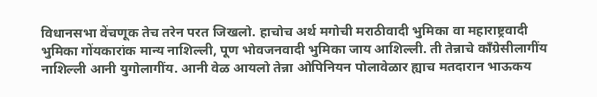विधानसभा वेंचणूक तेच तरेन परत जिखलो. हाचोच अर्थ मगोची मराठीवादी भुमिका वा महाराष्ट्रवादी भुमिका गोंयकारांक मान्य नाशिल्ली, पूण भोवजनवादी भुमिका जाय आशिल्ली. ती तेन्नाचे काँग्रेसीलागींय नाशिल्ली आनी युगोलागींय. आनी वेळ आयलो तेन्ना ओपिनियन पोलावेळार ह्याच मतदारान भाऊकय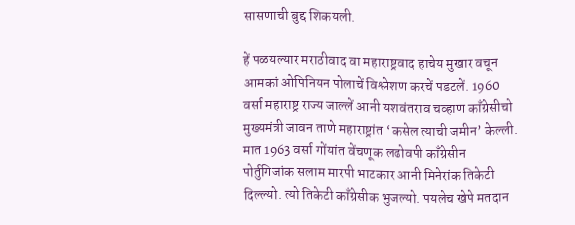सासणाची बुद्द शिकयली.

हें पळयल्यार मराठीवाद वा महाराष्ट्रवाद हाचेय मुखार वचून आमकां ओपिनियन पोलाचें विश्लेशण करचें पडटलें. 1960 वर्सा महाराष्ट्र राज्य जाल्लें आनी यशवंतराव चव्हाण काँग्रेसीचो मुख्यमंत्री जावन ताणे महाराष्ट्रांत ‘कसेल त्याची जमीन’ केल्ली. मात 1963 वर्सा गोंयांत वेंचणूक लढोवपी काँग्रेसीन पोर्तुगिजांक सलाम मारपी भाटकार आनी मिनेरांक तिकेटी दिल्ल्यो. त्यो तिकेटी काँग्रेसीक भुजल्यो. पयलेच खेपे मतदान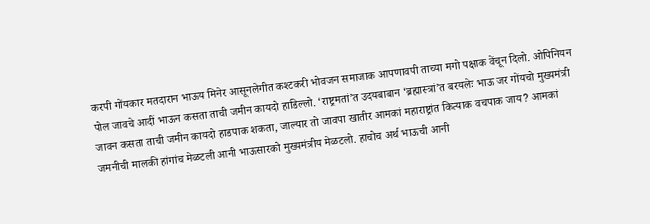करपी गोंयकार मतदारान भाऊय मिनेर आसूनलेगीत कश्टकरी भोवजन समाजाक आपणावपी ताच्या मगो पक्षाक वेंचून दिलो. ओपिनियन पोल जावचे आदीं भाऊन कसता ताची जमीन कायदो हाडिल्लो. ‘राष्ट्रमतां’त उदयबाबान ‘ब्रह्मास्त्रां’त बरयलेः भाऊ जर गोंयचो मुख्यमंत्री जावन कसता ताची जमीन कायदो हाडपाक शकता, जाल्यार तो जावपा खातीर आमकां महाराष्ट्रांत कित्याक वचपाक जाय? आमकां जमनीची मालकी हांगांच मेळटली आनी भाऊसारको मुख्यमंत्रीय मेळटलो. हाचोच अर्थ भाऊची आनी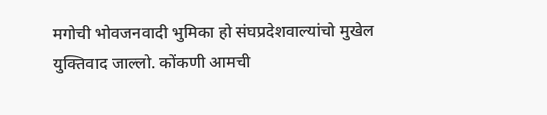मगोची भोवजनवादी भुमिका हो संघप्रदेशवाल्यांचो मुखेल युक्तिवाद जाल्लो. कोंकणी आमची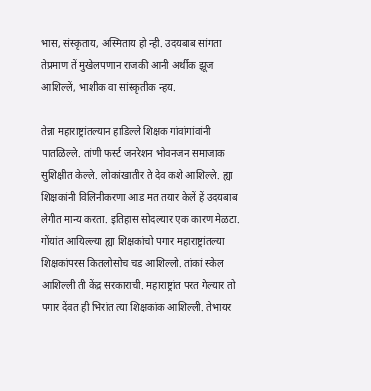भास, संस्कृताय, अस्मिताय हो न्ही. उदयबाब सांगता तेप्रमाण तें मुखेलपणान राजकी आनी अर्थीक झूज आशिल्लें, भाशीक वा सांस्कृतीक न्हय.

तेन्ना महाराष्ट्रांतल्यान हाडिल्ले शिक्षक गांवांगांवांनी पातळिल्ले. तांणी फर्स्ट जनरेशन भोवनजन समाजाक सुशिक्षीत केल्ले. लोकांखातीर ते देव कशे आशिल्ले. ह्या शिक्षकांनी विलिनीकरणा आड मत तयार केलें हें उदयबाब लेगीत मान्य करता. इतिहास सोदल्यार एक कारण मेळटा. गोंयांत आयिल्ल्या ह्या शिक्षकांचो पगार महाराष्ट्रांतल्या शिक्षकांपरस कितलोसोच चड आशिल्लो. तांकां स्केल आशिल्ली ती केंद्र सरकाराची. महाराष्ट्रांत परत गेल्यार तो पगार देंवत ही भिरांत त्या शिक्षकांक आशिल्ली. तेभायर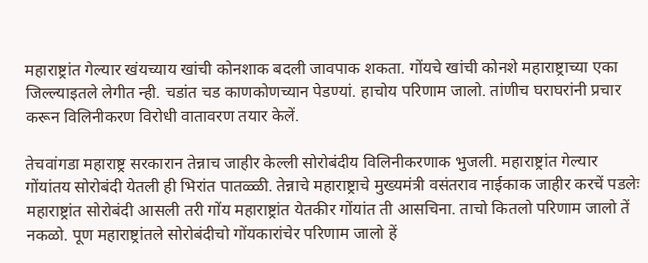महाराष्ट्रांत गेल्यार खंयच्याय खांची कोनशाक बदली जावपाक शकता. गोंयचे खांची कोनशे महाराष्ट्राच्या एका जिल्ल्याइतले लेगीत न्ही. चडांत चड काणकोणच्यान पेडण्यां. हाचोय परिणाम जालो. तांणीच घराघरांनी प्रचार करून विलिनीकरण विरोधी वातावरण तयार केलें.

तेचवांगडा महाराष्ट्र सरकारान तेन्नाच जाहीर केल्ली सोरोबंदीय विलिनीकरणाक भुजली. महाराष्ट्रांत गेल्यार गोंयांतय सोरोबंदी येतली ही भिरांत पातळ्ळी. तेन्नाचे महाराष्ट्राचे मुख्यमंत्री वसंतराव नाईकाक जाहीर करचें पडलेः महाराष्ट्रांत सोरोबंदी आसली तरी गोंय महाराष्ट्रांत येतकीर गोंयांत ती आसचिना. ताचो कितलो परिणाम जालो तें नकळो. पूण महाराष्ट्रांतले सोरोबंदीचो गोंयकारांचेर परिणाम जालो हें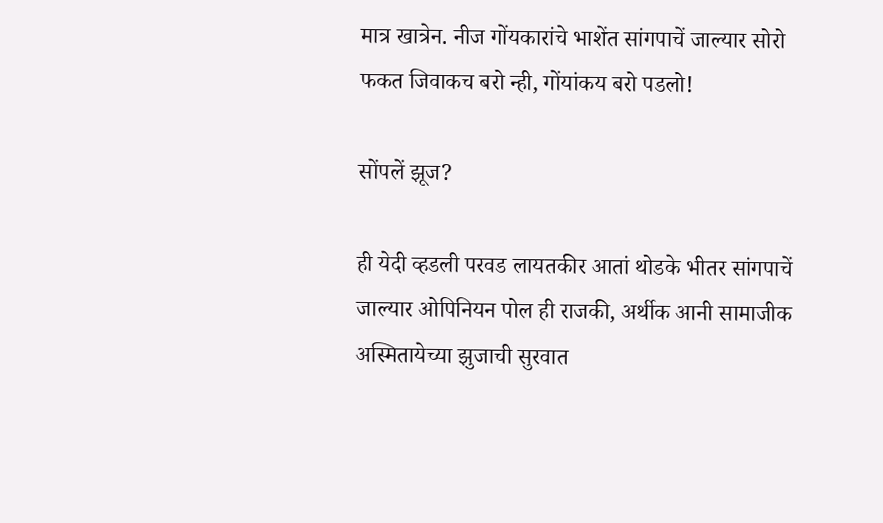मात्र खात्रेन. नीज गोंयकारांचे भाशेंत सांगपाचें जाल्यार सोरो फकत जिवाकच बरो न्ही, गोंयांकय बरो पडलो!

सोंपलें झूज?

ही येदी व्हडली परवड लायतकीर आतां थोडके भीतर सांगपाचें जाल्यार ओपिनियन पोल ही राजकी, अर्थीक आनी सामाजीक अस्मितायेच्या झुजाची सुरवात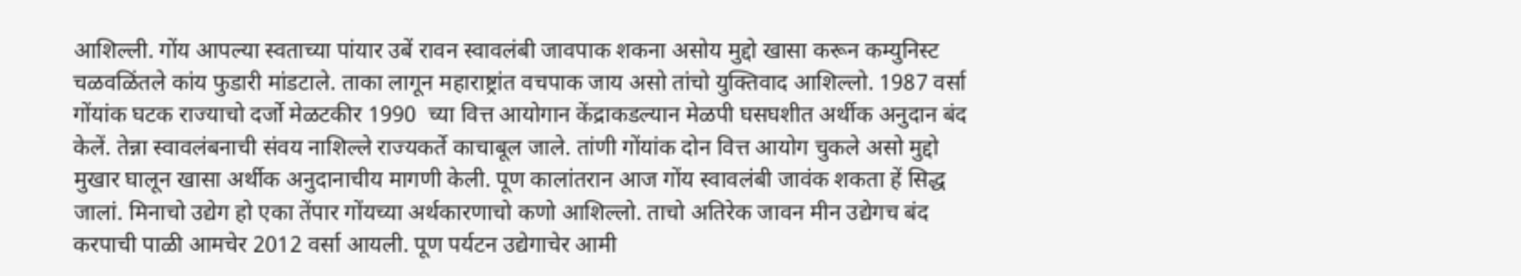आशिल्ली. गोंय आपल्या स्वताच्या पांयार उबें रावन स्वावलंबी जावपाक शकना असोय मुद्दो खासा करून कम्युनिस्ट चळवळिंतले कांय फुडारी मांडटाले. ताका लागून महाराष्ट्रांत वचपाक जाय असो तांचो युक्तिवाद आशिल्लो. 1987 वर्सा गोंयांक घटक राज्याचो दर्जो मेळटकीर 1990  च्या वित्त आयोगान केंद्राकडल्यान मेळपी घसघशीत अर्थीक अनुदान बंद केलें. तेन्ना स्वावलंबनाची संवय नाशिल्ले राज्यकर्ते काचाबूल जाले. तांणी गोंयांक दोन वित्त आयोग चुकले असो मुद्दो मुखार घालून खासा अर्थीक अनुदानाचीय मागणी केली. पूण कालांतरान आज गोंय स्वावलंबी जावंक शकता हें सिद्ध जालां. मिनाचो उद्येग हो एका तेंपार गोंयच्या अर्थकारणाचो कणो आशिल्लो. ताचो अतिरेक जावन मीन उद्येगच बंद करपाची पाळी आमचेर 2012 वर्सा आयली. पूण पर्यटन उद्येगाचेर आमी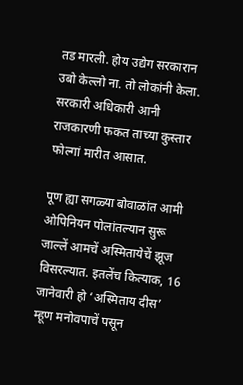तड मारली. होय उद्येग सरकारान उबो केल्लो ना. तो लोकांनी केला. सरकारी अधिकारी आनी राजकारणी फकत ताच्या कुस्तार फोल्गां मारीत आसात.

पूण ह्या सगळ्या बोवाळांत आमी ओपिनियन पोलांतल्यान सुरू जाल्लें आमचें अस्मितायेचें झूज विसरल्यात. इतलेंच कित्याक, 16 जानेवारी हो ‘अस्मिताय दीस’ म्हूण मनोवपाचें पसून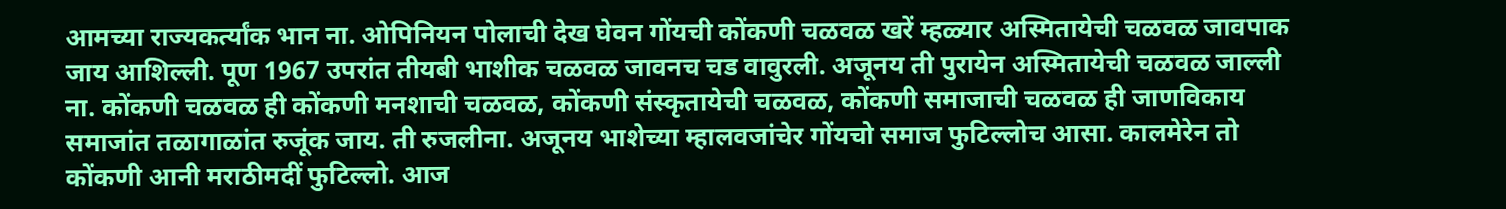आमच्या राज्यकर्त्यांक भान ना. ओपिनियन पोलाची देख घेवन गोंयची कोंकणी चळवळ खरें म्हळ्यार अस्मितायेची चळवळ जावपाक जाय आशिल्ली. पूण 1967 उपरांत तीयबी भाशीक चळवळ जावनच चड वावुरली. अजूनय ती पुरायेन अस्मितायेची चळवळ जाल्ली ना. कोंकणी चळवळ ही कोंकणी मनशाची चळवळ, कोंकणी संस्कृतायेची चळवळ, कोंकणी समाजाची चळवळ ही जाणविकाय समाजांत तळागाळांत रुजूंक जाय. ती रुजलीना. अजूनय भाशेच्या म्हालवजांचेर गोंयचो समाज फुटिल्लोच आसा. कालमेरेन तो कोंकणी आनी मराठीमदीं फुटिल्लो. आज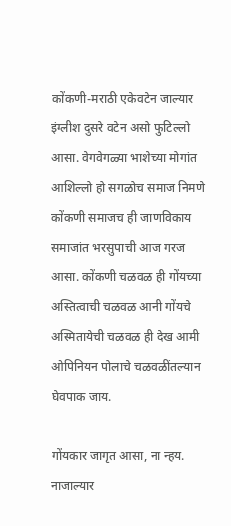कोंकणी-मराठी एकेवटेन जाल्यार इंग्लीश दुसरे वटेन असो फुटिल्लो आसा. वेगवेगळ्या भाशेच्या मोगांत आशिल्लो हो सगळोच समाज निमणे कोंकणी समाजच ही जाणविकाय समाजांत भरसुपाची आज गरज आसा. कोंकणी चळवळ ही गोंयच्या अस्तित्वाची चळवळ आनी गोंयचे अस्मितायेची चळवळ ही देख आमी ओपिनियन पोलाचे चळवळींतल्यान घेवपाक जाय.

गोंयकार जागृत आसा, ना न्हय.  नाजाल्यार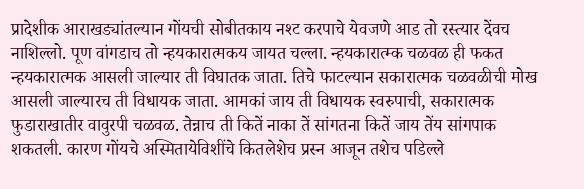प्रादेशीक आराखड्यांतल्यान गोंयची सोबीतकाय नश्ट करपाचे येवजणे आड तो रस्त्यार देंवच नाशिल्लो. पूण वांगडाच तो न्हयकारात्मकय जायत चल्ला. न्हयकारात्म्क चळवळ ही फकत न्हयकारात्मक आसली जाल्यार ती विघातक जाता. तिचे फाटल्यान सकारात्मक चळवळीची मोख आसली जाल्यारच ती विधायक जाता. आमकां जाय ती विधायक स्वरुपाची, सकारात्मक फुडाराखातीर वावुरपी चळवळ. तेन्नाच ती कितें नाका तें सांगतना कितें जाय तेंय सांगपाक शकतली. कारण गोंयचे अस्मितायेविशींचे कितलेशेच प्रस्न आजून तशेच पडिल्ले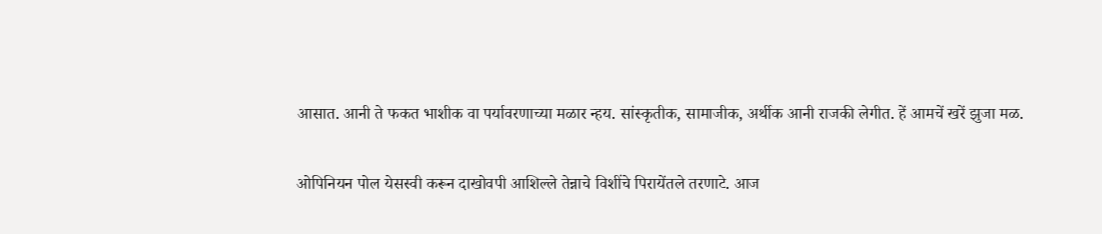आसात. आनी ते फकत भाशीक वा पर्यावरणाच्या मळार न्हय. सांस्कृतीक, सामाजीक, अर्थीक आनी राजकी लेगीत. हें आमचें खरें झुजा मळ.

ओपिनियन पोल येसस्वी करून दाखोवपी आशिल्ले तेन्नाचे विशींचे पिरायेंतले तरणाटे. आज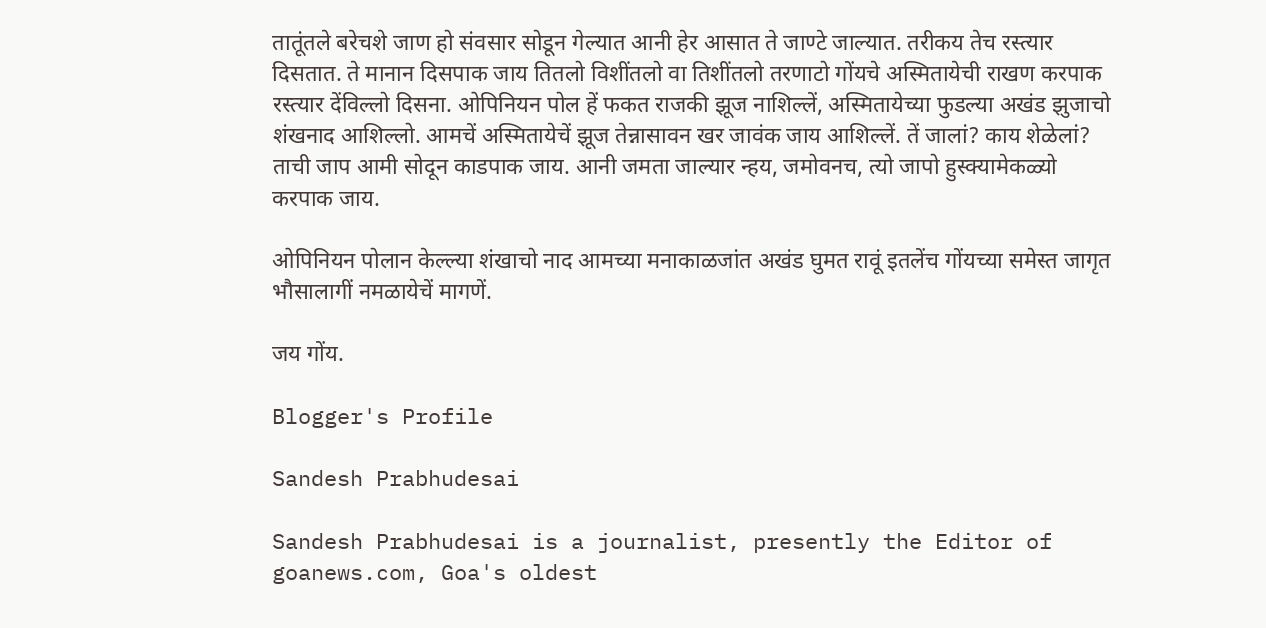तातूंतले बरेचशे जाण हो संवसार सोडून गेल्यात आनी हेर आसात ते जाण्टे जाल्यात. तरीकय तेच रस्त्यार दिसतात. ते मानान दिसपाक जाय तितलो विशींतलो वा तिशींतलो तरणाटो गोंयचे अस्मितायेची राखण करपाक रस्त्यार देंविल्लो दिसना. ओपिनियन पोल हें फकत राजकी झूज नाशिल्लें, अस्मितायेच्या फुडल्या अखंड झुजाचो शंखनाद आशिल्लो. आमचें अस्मितायेचें झूज तेन्नासावन खर जावंक जाय आशिल्लें. तें जालां? काय शेळेलां? ताची जाप आमी सोदून काडपाक जाय. आनी जमता जाल्यार न्हय, जमोवनच, त्यो जापो हुस्क्यामेकळ्यो करपाक जाय.

ओपिनियन पोलान केल्ल्या शंखाचो नाद आमच्या मनाकाळजांत अखंड घुमत रावूं इतलेंच गोंयच्या समेस्त जागृत भौसालागीं नमळायेचें मागणें.

जय गोंय.

Blogger's Profile

Sandesh Prabhudesai

Sandesh Prabhudesai is a journalist, presently the Editor of goanews.com, Goa's oldest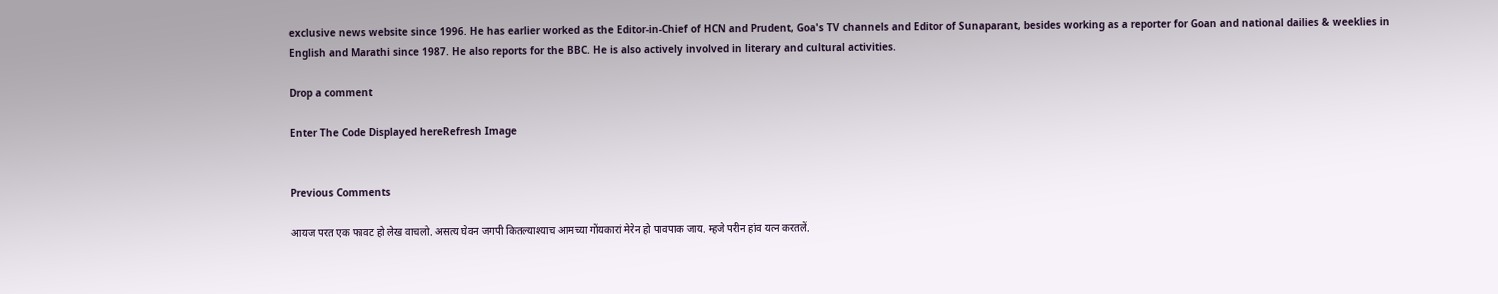exclusive news website since 1996. He has earlier worked as the Editor-in-Chief of HCN and Prudent, Goa's TV channels and Editor of Sunaparant, besides working as a reporter for Goan and national dailies & weeklies in English and Marathi since 1987. He also reports for the BBC. He is also actively involved in literary and cultural activities.

Drop a comment

Enter The Code Displayed hereRefresh Image


Previous Comments

आयज परत एक फावट हो लेख वाचलो. असत्य घेवन जगपी कितल्याश्याच आमच्या गोंयकारां मेरेन हो पावपाक जाय. म्हजे परीन हांव यत्न करतलें.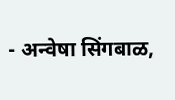- अन्वेषा सिंगबाळ,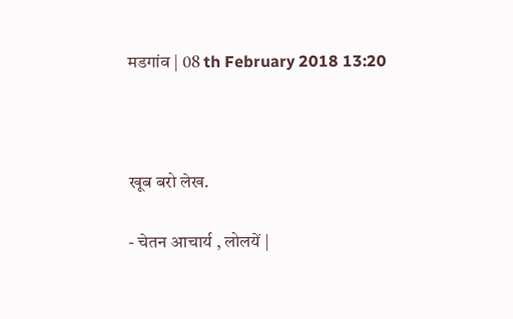मडगांव | 08 th February 2018 13:20



खूब बरो लेख.

- चेतन आचार्य , लोलयें |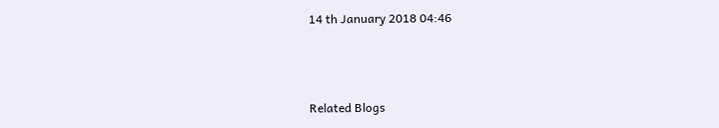14 th January 2018 04:46



Related Blogs